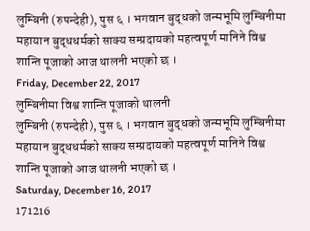लुम्बिनी (रुपन्देही), पुस ६ । भगवान बुद्धको जन्मभूमि लुम्बिनीमा महायान बुद्धधर्मको साक्य सम्प्रदायको महत्वपूर्ण मानिने विश्व शान्ति पूजाको आज थालनी भएको छ ।
Friday, December 22, 2017
लुम्बिनीमा विश्व शान्ति पूजाको थालनी
लुम्बिनी (रुपन्देही), पुस ६ । भगवान बुद्धको जन्मभूमि लुम्बिनीमा महायान बुद्धधर्मको साक्य सम्प्रदायको महत्वपूर्ण मानिने विश्व शान्ति पूजाको आज थालनी भएको छ ।
Saturday, December 16, 2017
171216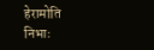हेरामोति
निभाः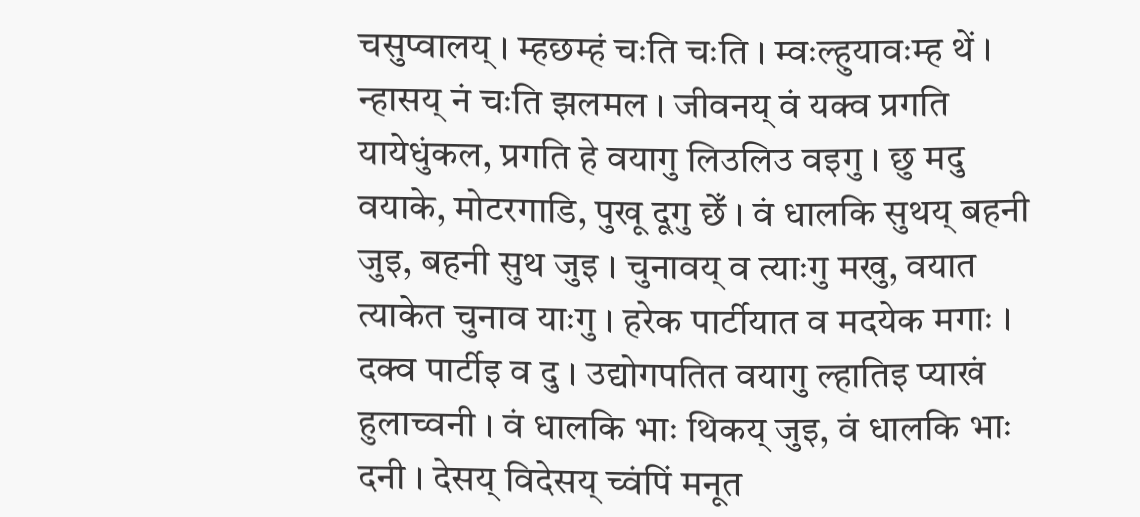चसुप्वालय् । म्हछम्हं चःति चःति । म्वःल्हुयावःम्ह थें । न्हासय् नं चःति झलमल । जीवनय् वं यक्व प्रगति यायेधुंकल, प्रगति हे वयागु लिउलिउ वइगु । छु मदु वयाके, मोटरगाडि, पुखू दूगु छेँ । वं धालकि सुथय् बहनी जुइ, बहनी सुथ जुइ । चुनावय् व त्याःगु मखु, वयात त्याकेत चुनाव याःगु । हरेक पार्टीयात व मदयेक मगाः । दक्व पार्टीइ व दु । उद्योगपतित वयागु ल्हातिइ प्याखं हुलाच्वनी । वं धालकि भाः थिकय् जुइ, वं धालकि भाः दनी । देसय् विदेसय् च्वंपिं मनूत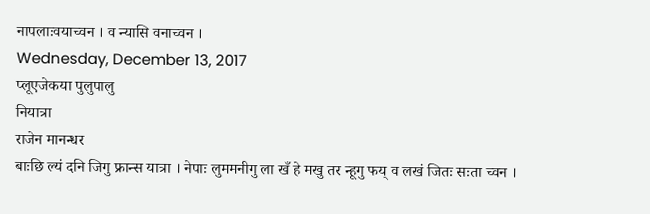नापलाःवयाच्वन । व न्यासि वनाच्वन ।
Wednesday, December 13, 2017
प्लूएजेकया पुलुपालु
नियात्रा
राजेन मानन्धर
बाःछि ल्यं दनि जिगु फ्रान्स यात्रा । नेपाः लुममनीगु ला खँ हे मखु तर न्हूगु फय् व लखं जितः सःता च्वन ।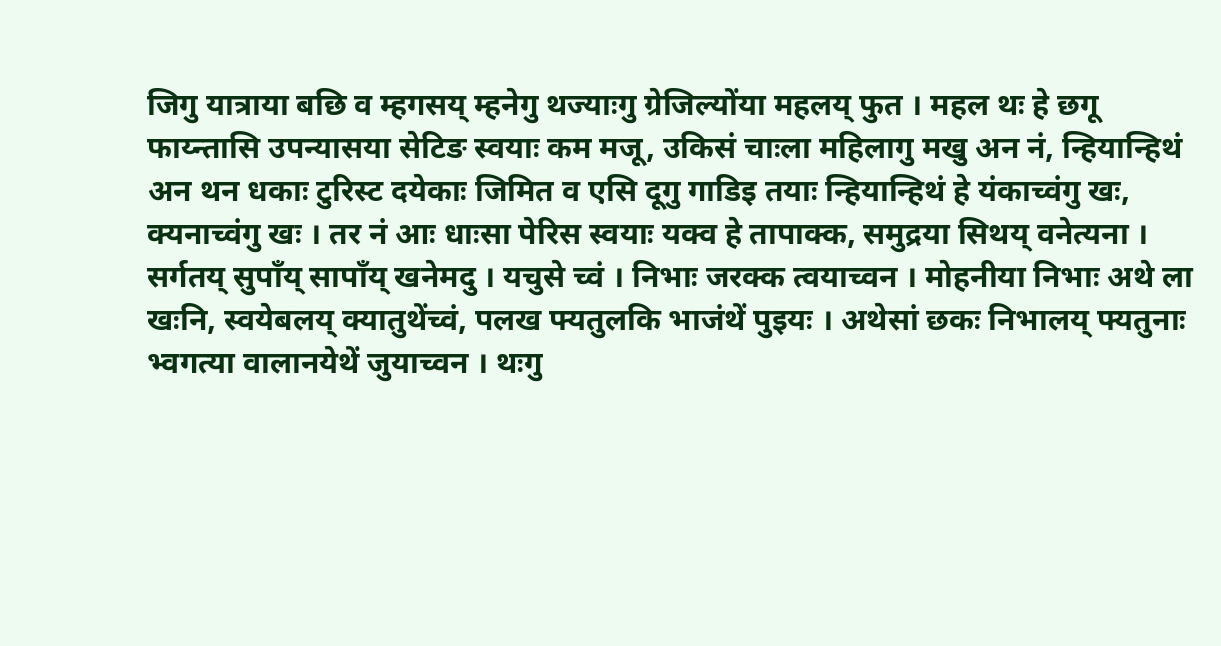जिगु यात्राया बछि व म्हगसय् म्हनेगु थज्याःगु ग्रेजिल्योंया महलय् फुत । महल थः हे छगू फाय्न्तासि उपन्यासया सेटिङ स्वयाः कम मजू, उकिसं चाःला महिलागु मखु अन नं, न्हियान्हिथं अन थन धकाः टुरिस्ट दयेकाः जिमित व एसि दूगु गाडिइ तयाः न्हियान्हिथं हे यंकाच्वंगु खः, क्यनाच्वंगु खः । तर नं आः धाःसा पेरिस स्वयाः यक्व हे तापाक्क, समुद्रया सिथय् वनेत्यना ।
सर्गतय् सुपाँय् सापाँय् खनेमदु । यचुसे च्वं । निभाः जरक्क त्वयाच्वन । मोहनीया निभाः अथे ला खःनि, स्वयेबलय् क्यातुथेंच्वं, पलख फ्यतुलकि भाजंथें पुइयः । अथेसां छकः निभालय् फ्यतुनाः भ्वगत्या वालानयेथें जुयाच्वन । थःगु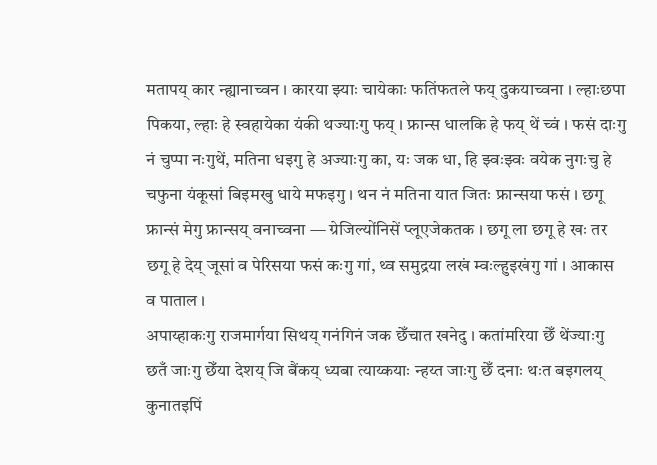मतापय् कार न्ह्यानाच्वन । कारया झ्याः चायेकाः फतिंफतले फय् दुकयाच्वना । ल्हाःछपा पिकया, ल्हाः हे स्वहायेका यंकी थज्याःगु फय् । फ्रान्स धालकि हे फय् थें च्वं । फसं दाःगु नं चुप्पा नःगुथें, मतिना धइगु हे अज्याःगु का, यः जक धा, हि झ्वःझ्वः वयेक नुगःचु हे चफुना यंकूसां बिइमखु धाये मफइगु । थन नं मतिना यात जितः फ्रान्सया फसं । छगू फ्रान्सं मेगु फ्रान्सय् वनाच्वना — ग्रेजिल्योंनिसें प्लूएजेकतक । छगू ला छगू हे खः तर छगू हे देय् जूसां व पेरिसया फसं कःगु गां, थ्व समुद्रया लखं म्वःल्हुइखंगु गां । आकास व पाताल ।
अपाय्हाकःगु राजमार्गया सिथय् गनंगिनं जक छेँचात खनेदु । कतांमरिया छेँ थेंज्याःगु छतँ जाःगु छेँया देशय् जि बैंकय् ध्यबा त्याय्कयाः न्हय्त जाःगु छेँ दनाः थःत बइगलय् कुनातइपिं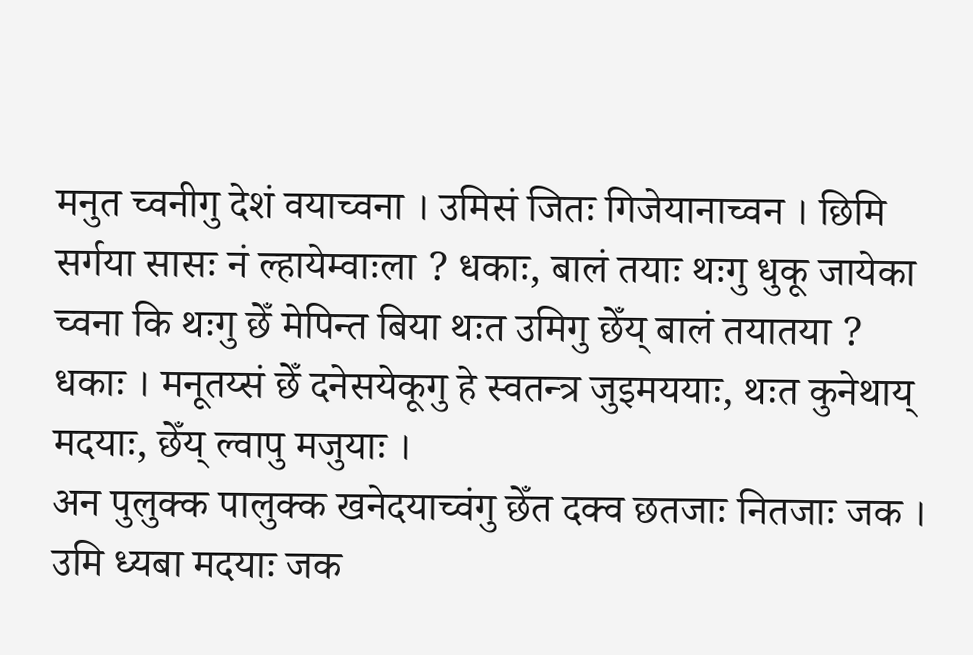मनुत च्वनीगु देशं वयाच्वना । उमिसं जितः गिजेयानाच्वन । छिमि सर्गया सासः नं ल्हायेम्वाःला ? धकाः, बालं तयाः थःगु धुकू जायेका च्वना कि थःगु छेँ मेपिन्त बिया थःत उमिगु छेँय् बालं तयातया ? धकाः । मनूतय्सं छेँ दनेसयेकूगु हे स्वतन्त्र जुइमययाः, थःत कुनेथाय् मदयाः, छेँय् ल्वापु मजुयाः ।
अन पुलुक्क पालुक्क खनेदयाच्वंगु छेँत दक्व छतजाः नितजाः जक । उमि ध्यबा मदयाः जक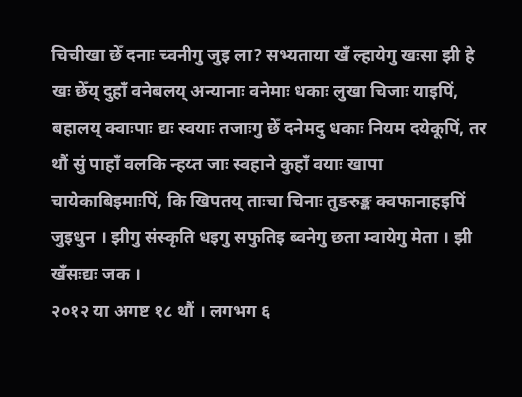चिचीखा छेँ दनाः च्वनीगु जुइ ला? सभ्यताया खँ ल्हायेगु खःसा झी हे खः छेँय् दुहाँ वनेबलय् अन्यानाः वनेमाः धकाः लुखा चिजाः याइपिं, बहालय् क्वाःपाः द्यः स्वयाः तजाःगु छेँ दनेमदु धकाः नियम दयेकूपिं, तर थौं सुं पाहाँ वलकि न्हय्त जाः स्वहाने कुहाँ वयाः खापा चायेकाबिइमाःपिं, कि खिपतय् ताःचा चिनाः तुङरुङ्क क्वफानाहइपिं जुइधुन । झीगु संस्कृति धइगु सफुतिइ ब्वनेगु छता म्वायेगु मेता । झी खँसःद्यः जक ।
२०१२ या अगष्ट १८ थौं । लगभग ६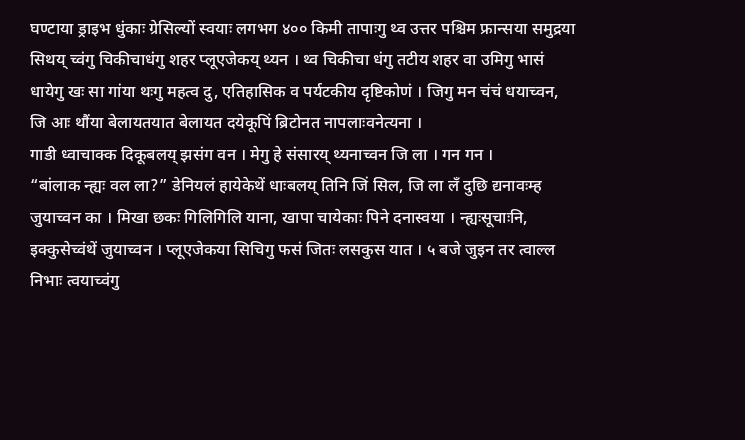घण्टाया ड्राइभ धुंकाः ग्रेसिल्यों स्वयाः लगभग ४०० किमी तापाःगु थ्व उत्तर पश्चिम फ्रान्सया समुद्रया सिथय् च्वंगु चिकीचाधंगु शहर प्लूएजेकय् थ्यन । थ्व चिकीचा धंगु तटीय शहर वा उमिगु भासं धायेगु खः सा गांया थःगु महत्व दु, एतिहासिक व पर्यटकीय दृष्टिकोणं । जिगु मन चंचं धयाच्वन, जि आः थौंया बेलायतयात बेलायत दयेकूपिं ब्रिटोनत नापलाःवनेत्यना ।
गाडी ध्वाचाक्क दिकूबलय् झसंग वन । मेगु हे संसारय् थ्यनाच्वन जि ला । गन गन ।
“बांलाक न्ह्यः वल ला?” डेनियलं हायेकेथें धाःबलय् तिनि जिं सिल, जि ला लँ दुछि द्यनावःम्ह जुयाच्वन का । मिखा छकः गिलिगिलि याना, खापा चायेकाः पिने दनास्वया । न्ह्यःसूचाःनि, इक्कुसेच्वंथें जुयाच्वन । प्लूएजेकया सिचिगु फसं जितः लसकुस यात । ५ बजे जुइन तर त्वाल्ल निभाः त्वयाच्वंगु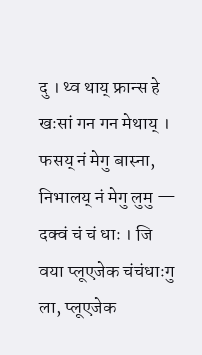दु । थ्व थाय् फ्रान्स हे खःसां गन गन मेथाय् । फसय् नं मेगु बास्ना, निभालय् नं मेगु लुमु — दक्वं चं चं धाः । जि वया प्लूएजेक चंचंधाःगु ला, प्लूएजेक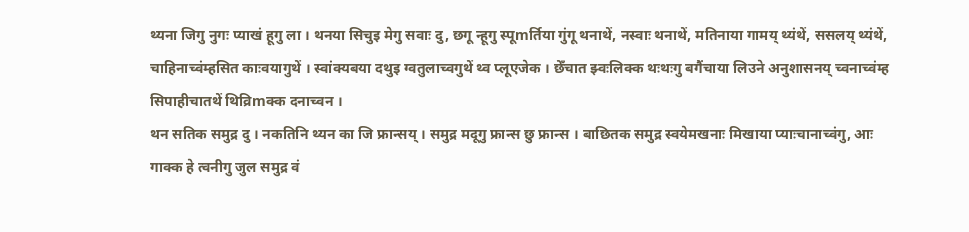थ्यना जिगु नुगः प्याखं हूगु ला । थनया सिचुइ मेगु सवाः दु, छगू न्हूगु स्पूmर्तिया गुंगू थनाथें, नस्वाः थनाथें, मतिनाया गामय् थ्यंथें, ससलय् थ्यंथें, चाहिनाच्वंम्हसित काःवयागुथें । स्वांक्यबया दथुइ ग्वतुलाच्वगुथें थ्व प्लूएजेक । छेँचात झ्वःलिक्क थःथःगु बगैंचाया लिउने अनुशासनय् च्वनाच्वंम्ह सिपाहीचातथें थिव्रिmक्क दनाच्वन ।
थन सतिक समुद्र दु । नकतिनि थ्यन का जि फ्रान्सय् । समुद्र मदूगु फ्रान्स छु फ्रान्स । बाछितक समुद्र स्वयेमखनाः मिखाया प्याःचानाच्वंगु, आः गाक्क हे त्वनीगु जुल समुद्र वं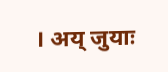। अय् जुयाः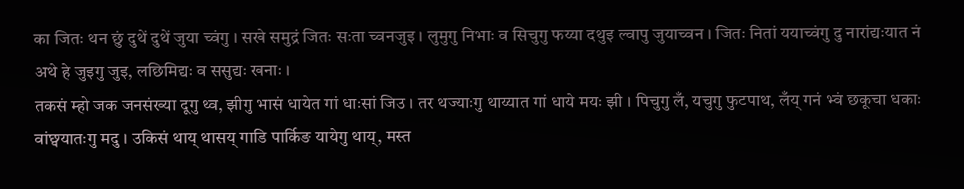का जितः थन छुं दुथें दुथें जुया च्वंगु । सखे समुद्रं जितः सःता च्वनजुइ । लुमुगु निभाः व सिचुगु फय्या दथुइ ल्वापु जुयाच्वन । जितः नितां ययाच्वंगु दु नारांद्यःयात नं अथे हे जुइगु जुइ, लछिमिद्यः व ससुद्यः खनाः ।
तकसं म्हो जक जनसंख्या दूगु थ्व, झीगु भासं धायेत गां धाःसां जिउ । तर थज्याःगु थाय्यात गां धाये मयः झी । पिचुगु लँ, यचुगु फुटपाथ, लँय् गनं भ्वं छकूचा धकाः वांछ्वयातःगु मदु । उकिसं थाय् थासय् गाडि पार्किङ यायेगु थाय्, मस्त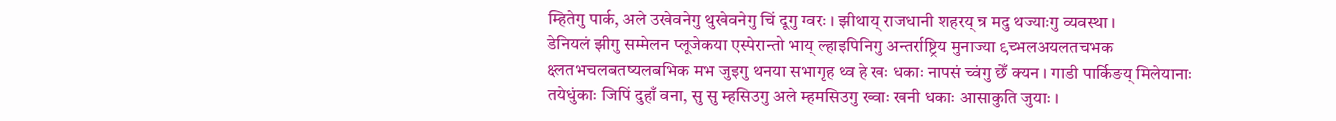म्हितेगु पार्क, अले उखेवनेगु थुखेवनेगु चिं दूगु ग्वरः । झीथाय् राजधानी शहरय् न्र मदु थज्याःगु व्यवस्था ।
डेनियलं झीगु सम्मेलन प्लूजेकया एस्पेरान्तो भाय् ल्हाइपिनिगु अन्तर्राष्ट्रिय मुनाज्या ९च्भलअयलतचभक क्ष्लतभचलबतष्यलबभिक मभ जुइगु थनया सभागृह थ्व हे खः धकाः नापसं च्वंगु छेँ क्यन । गाडी पार्किङय् मिलेयानाः तयेधुंकाः जिपिं दुहाँ वना, सु सु म्हसिउगु अले म्हमसिउगु ख्वाः खनी धकाः आसाकुति जुयाः ।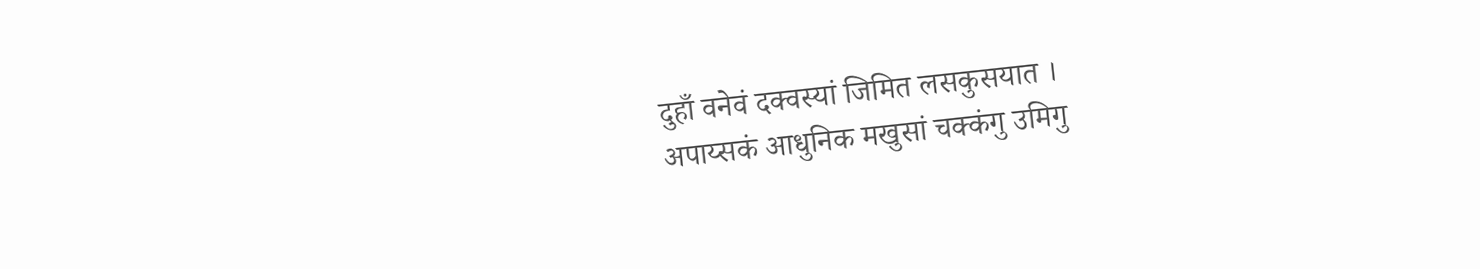दुहाँ वनेवं दक्वस्यां जिमित लसकुसयात ।
अपाय्सकं आधुनिक मखुसां चक्कंगु उमिगु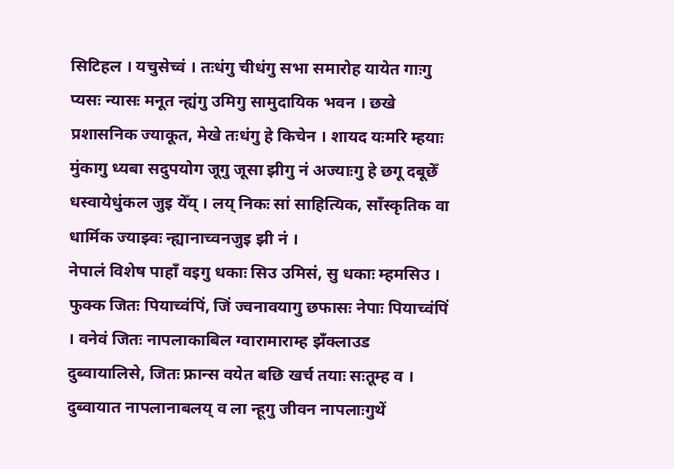सिटिहल । यचुसेच्वं । तःधंगु चीधंगु सभा समारोह यायेत गाःगु प्यसः न्यासः मनूत न्ह्यंगु उमिगु सामुदायिक भवन । छखे प्रशासनिक ज्याकूत, मेखे तःधंगु हे किचेन । शायद यःमरि म्हयाः मुंकागु ध्यबा सदुपयोग जूगु जूसा झीगु नं अज्याःगु हे छगू दबूछेँ धस्वायेधुंकल जुइ येँय् । लय् निकः सां साहित्यिक, साँस्कृतिक वा धार्मिक ज्याझ्वः न्ह्यानाच्वनजुइ झी नं ।
नेपालं विशेष पाहाँ वइगु धकाः सिउ उमिसं, सु धकाः म्हमसिउ । फुक्क जितः पियाच्वंपिं, जिं ज्वनावयागु छफासः नेपाः पियाच्वंपिं । वनेवं जितः नापलाकाबिल ग्वारामाराम्ह झँक्लाउड दुब्वायालिसे, जितः फ्रान्स वयेत बछि खर्च तयाः सःतूम्ह व । दुब्वायात नापलानाबलय् व ला न्हूगु जीवन नापलाःगुथें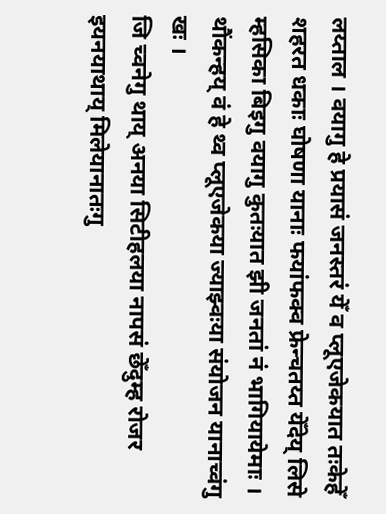लय्ताल । वयागु हे प्रयासं जनस्तरं येँ व प्लूएजेकयात तःकेहेँ शहरत धकाः घोषणा यानाः फयांफक्व फ्रेन्चतय्त येँदेय् लिसे म्हसिका बिइगु वयागु कुतःयात झी जनतां नं भागियायेमाः । थौंकन्हय् वं हे थ्व प्लूएजेकया ज्याझ्वःया संयोजन यानाच्वंगु खः ।
जि च्वनेगु थाय् अनया सिटीहलया नापसं छेँदुम्ह रोजर इयनयाथाय् मिलेयानातःगु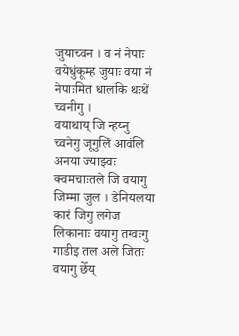जुयाच्वन । व नं नेपाः वयेधुंकूम्ह जुयाः वया नं नेपाःमित धालकि थःथें च्वनीगु ।
वयाथाय् जि न्हय्नु च्वनेगु जूगुलिं आवंलि अनया ज्याझ्वः क्वमचाःतले जि वयागु जिम्मा जुल । डेनियलया कारं जिगु लगेज लिकानाः वयागु तग्वःगु गाडीइ तल अले जितः वयागु छेँय्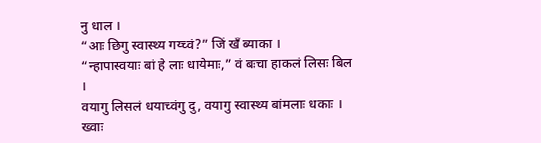नु धाल ।
“आः छिगु स्वास्थ्य गय्च्वं?” जिं खँ ब्याका ।
“न्हापास्वयाः बां हे लाः धायेमाः,” वं बःचा हाकलं लिसः बिल ।
वयागु लिसलं धयाच्वंगु दु, वयागु स्वास्थ्य बांमलाः धकाः । ख्वाः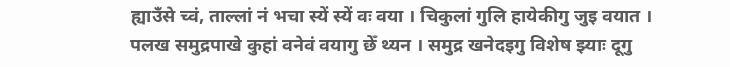ह्याउँसे च्वं, ताल्लां नं भचा स्यें स्यें वः वया । चिकुलां गुलि हायेकीगु जुइ वयात ।
पलख समुद्रपाखे कुहां वनेवं वयागु छेँ थ्यन । समुद्र खनेदइगु विशेष झ्याः दूगु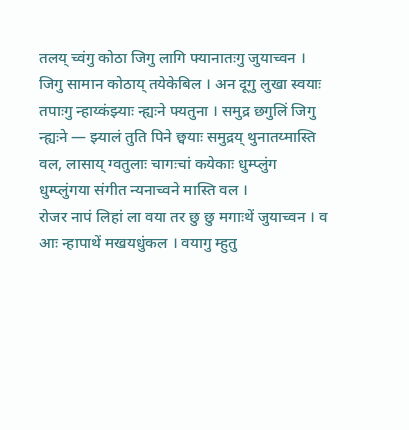तलय् च्वंगु कोठा जिगु लागि फ्यानातःगु जुयाच्वन । जिगु सामान कोठाय् तयेकेबिल । अन दूगु लुखा स्वयाः तपाःगु न्हाय्कंझ्याः न्ह्यःने फ्यतुना । समुद्र छगुलिं जिगु न्ह्यःने — झ्यालं तुति पिने छ्वयाः समुद्रय् थुनातय्मास्ति वल, लासाय् ग्वतुलाः चागःचां कयेकाः धुम्प्लुंग धुम्प्लुंगया संगीत न्यनाच्वने मास्ति वल ।
रोजर नापं लिहां ला वया तर छु छु मगाःथें जुयाच्वन । व आः न्हापाथें मखयधुंकल । वयागु म्हुतु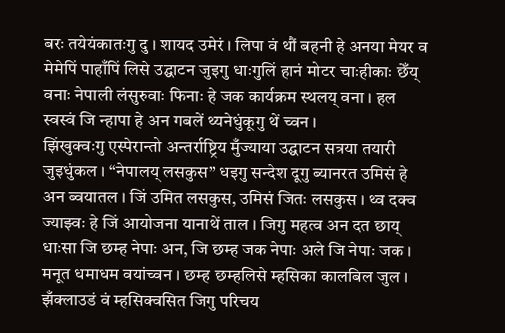बरः तयेयंकातःगु दु । शायद उमेरं । लिपा वं थौं बहनी हे अनया मेयर व मेमेपिं पाहाँपिं लिसे उद्घाटन जुइगु धाःगुलिं हानं मोटर चाःहीकाः छेँय् वनाः नेपाली लंसुरुवाः फिनाः हे जक कार्यक्रम स्थलय् वना । हल स्वस्वं जि न्हापा हे अन गबलें थ्यनेधुंकूगु थें च्वन ।
झिंखुक्वःगु एस्पेरान्तो अन्तर्राष्ट्रिय मुँज्याया उद्घाटन सत्रया तयारी जुइधुंकल । “नेपालय् लसकुस” धइगु सन्देश दूगु ब्यानरत उमिसं हे अन ब्वयातल । जिं उमित लसकुस, उमिसं जितः लसकुस । थ्व दक्व ज्याझ्वः हे जिं आयोजना यानाथें ताल । जिगु महत्व अन दत छाय् धाःसा जि छम्ह नेपाः अन, जि छम्ह जक नेपाः अले जि नेपाः जक । मनूत धमाधम वयांच्वन । छम्ह छम्हलिसे म्हसिका कालबिल जुल । झँक्लाउडं वं म्हसिक्वसित जिगु परिचय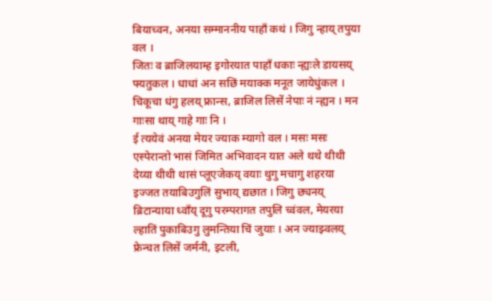बियाच्वन, अनया सम्माननीय पाहाँ कथं । जिगु न्हाय् तपुया वल ।
जितः व ब्राजिलयाम्ह इगोरयात पाहाँ धकाः न्ह्यःले डायसय् फ्यतुकल । धाधां अन सछिं मयाक्क मनूत जायेधुंकल । चिकूचा धंगु हलय् फ्रान्स, ब्राजिल लिसें नेपाः नं न्ह्यन । मन गाःसा थाय् गाहे गाः नि ।
ई त्ययेवं अनया मेयर ज्याक म्यागो वल । मसः मसः एस्पेरान्तो भासं जिमित अभिवादन यात अले थथे थीथी देय्या थीथी थासं प्लूएजेकय् वयाः थुगु मचागु शहरया इज्जत तयाबिउगुलिं सुभाय् द्यछात । जिगु छ्यनय् ब्रिटान्याया ध्वाँय् दूगु परम्परागत तपुलि च्वंवल, मेयरया ल्हातिं पुकाबिउगु लुमन्तिया चिं जुयाः । अन ज्याझ्वलय् फ्रेन्चत लिसें जर्मनी, इटली,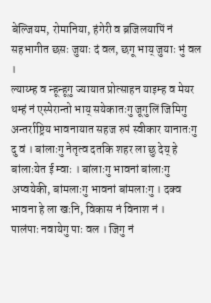बेल्जियम, रोमानिया, हंगेरी व ब्रजिलयापिं नं सहभागीत छसः जुयाः दं वल, छगू भाय् जुयाः भुं वल ।
ल्याय्म्ह व न्हून्हूगु ज्यायात प्रोत्साहन याइम्ह व मेयर थम्हं नं एस्पेरान्तो भाय् सयेकातःगु जूगुलिं जिमिगु अन्तर्राष्ट्रिय भावनायात सहज रुपं स्वीकार यानातःगु दु वं । बांलाःगु नेतृत्व दतकि शहर ला छु देय् हे बांलाःयेत ई म्वाः । बांलाःगु भावनां बांलाःगु अप्वयेकी, बांमलाःगु भावनां बांमलाःगु । दक्व भावना हे ला खःनि, विकास नं विनाश नं ।
पालंपाः नवायेगु पाः वल । जिगु नं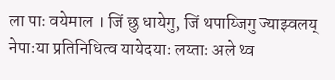ला पाः वयेमाल । जिं छु धायेगु, जिं थपाय्जिगु ज्याझ्वलय् नेपाःया प्रतिनिधित्व यायेदयाः लय्ताः अले थ्व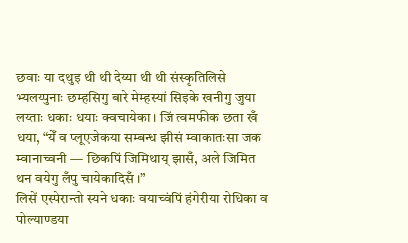छवाः या दथुइ थी थी देय्या थी थी संस्कृतिलिसे भ्यलय्पुनाः छम्हसिगु बारे मेम्हस्यां सिइके खनीगु जुया लय्ताः धकाः धयाः क्वचायेका । जिं त्वमफीक छता खँ धया, “येँ व प्लूएजेकया सम्बन्ध झीसं म्वाकातःसा जक म्वानाच्वनी — छिकपिं जिमिथाय् झासँ, अले जिमित थन वयेगु लँपु चायेकादिसँ ।”
लिसें एस्पेरान्तो स्यने धकाः वयाच्वंपिं हंगेरीया रोधिका व पोल्याण्डया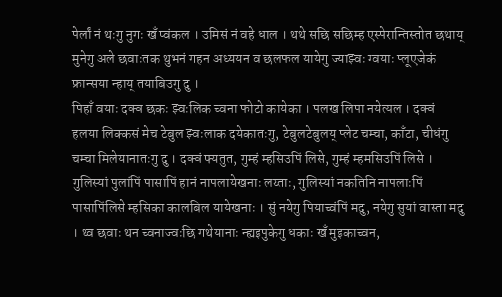पेर्लां नं थःगु नुगः खँ प्वंकल । उमिसं नं वहे धाल । थथे सछि सछिम्ह एस्पेरान्तिस्तोत छथाय् मुनेगु अले छवाःतक थुभनं गहन अध्ययन व छलफल यायेगु ज्याझ्वः ग्वयाः प्लूएजेकं फ्रान्सया न्हाय् तयाबिउगु दु ।
पिहाँ वयाः दक्व छकः झ्वःलिक च्वना फोटो कायेका । पलख लिपा नयेत्यल । दक्वं हलया लिक्कसं मेच टेबुल झ्वःलाक दयेकातःगु, टेबुलटेबुलय् प्लेट चम्चा, काँटा, चीधंगु चम्चा मिलेयानातःगु दु । दक्वं फ्यतुत, गुम्हं म्हसिउपिं लिसे, गुम्हं म्हमसिउपिं लिसे । गुलिस्यां पुलांपिं पासापिं हानं नापलायेखनाः लय्ताः, गुलिस्यां नकतिनि नापलाःपिं पासापिंलिसे म्हसिका कालबिल यायेखनाः । सुं नयेगु पियाच्वंपिं मदु, नयेगु सुयां वास्ता मदु । थ्व छवाः थन च्वनाज्वःछि गथेयानाः न्ह्यइपुकेगु धकाः खँ मुइकाच्वन,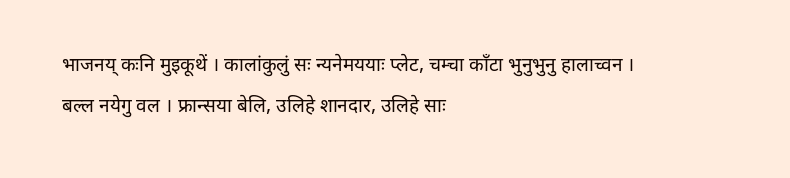भाजनय् कःनि मुइकूथें । कालांकुलुं सः न्यनेमययाः प्लेट, चम्चा काँटा भुनुभुनु हालाच्वन ।
बल्ल नयेगु वल । फ्रान्सया बेलि, उलिहे शानदार, उलिहे साः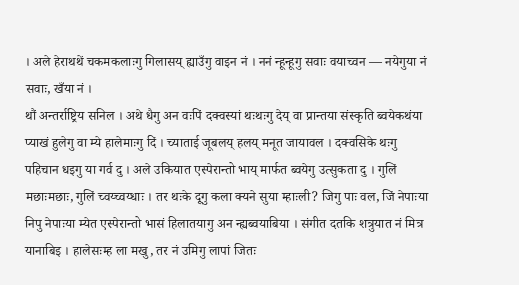। अले हेराथथें चकमकलाःगु गिलासय् ह्याउँगु वाइन नं । ननं न्हून्हूगु सवाः वयाच्वन — नयेगुया नं सवाः, खँया नं ।
थौं अन्तर्राष्ट्रिय सनिल । अथे धैगु अन वःपिं दक्वस्यां थःथःगु देय् वा प्रान्तया संस्कृति ब्वयेकथंया प्याखं हुलेगु वा म्ये हालेमाःगु दिं । च्याताई जूबलय् हलय् मनूत जायावल । दक्वसिके थःगु पहिचान धइगु या गर्व दु । अले उकियात एस्पेरान्तो भाय् मार्फत ब्वयेगु उत्सुकता दु । गुलिं मछाःमछाः, गुलिं च्वय्च्वय्धाः । तर थःके दूगु कला क्यने सुया म्हाःली? जिगु पाः वल, जिं नेपाःया निपु नेपाःया म्येत एस्पेरान्तो भासं हिलातयागु अन न्ह्यब्वयाबिया । संगीत दतकि शत्रुयात नं मित्र यानाबिइ । हालेसःम्ह ला मखु, तर नं उमिगु लापां जितः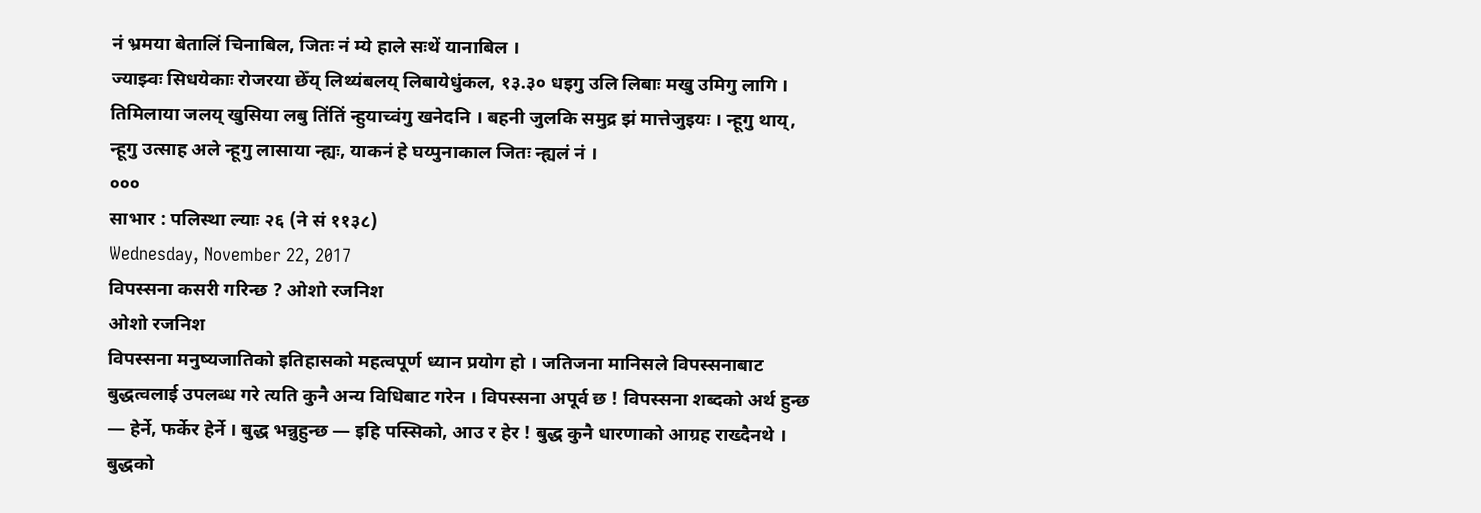नं भ्रमया बेतालिं चिनाबिल, जितः नं म्ये हाले सःथें यानाबिल ।
ज्याझ्वः सिधयेकाः रोजरया छेँय् लिथ्यंबलय् लिबायेधुंकल, १३.३० धइगु उलि लिबाः मखु उमिगु लागि । तिमिलाया जलय् खुसिया लबु तिंतिं न्हुयाच्वंगु खनेदनि । बहनी जुलकि समुद्र झं मात्तेजुइयः । न्हूगु थाय्, न्हूगु उत्साह अले न्हूगु लासाया न्ह्यः, याकनं हे घय्पुनाकाल जितः न्ह्यलं नं ।
०००
साभार : पलिस्था ल्याः २६ (ने सं ११३८)
Wednesday, November 22, 2017
विपस्सना कसरी गरिन्छ ? ओशो रजनिश
ओशो रजनिश
विपस्सना मनुष्यजातिको इतिहासको महत्वपूर्ण ध्यान प्रयोग हो । जतिजना मानिसले विपस्सनाबाट बुद्धत्वलाई उपलब्ध गरे त्यति कुनै अन्य विधिबाट गरेन । विपस्सना अपूर्व छ ! विपस्सना शब्दको अर्थ हुन्छ — हेर्ने, फर्केर हेर्ने । बुद्ध भन्नुहुन्छ — इहि पस्सिको, आउ र हेर ! बुद्ध कुनै धारणाको आग्रह राख्दैनथे । बुद्धको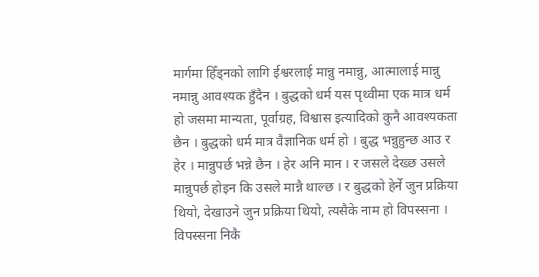मार्गमा हिँड्नको लागि ईश्वरलाई मान्नु नमान्नु, आत्मालाई मान्नु नमान्नु आवश्यक हुँदैन । बुद्धको धर्म यस पृथ्वीमा एक मात्र धर्म हो जसमा मान्यता, पूर्वाग्रह, विश्वास इत्यादिको कुनै आवश्यकता छैन । बुद्धको धर्म मात्र वैज्ञानिक धर्म हो । बुद्ध भन्नुहुन्छ आउ र हेर । मान्नुपर्छ भन्ने छैन । हेर अनि मान । र जसले देख्छ उसले मान्नुपर्छ होइन कि उसले मान्नै थाल्छ । र बुद्धको हेर्ने जुन प्रक्रिया थियो, देखाउने जुन प्रक्रिया थियो, त्यसैके नाम हो विपस्सना ।
विपस्सना निकै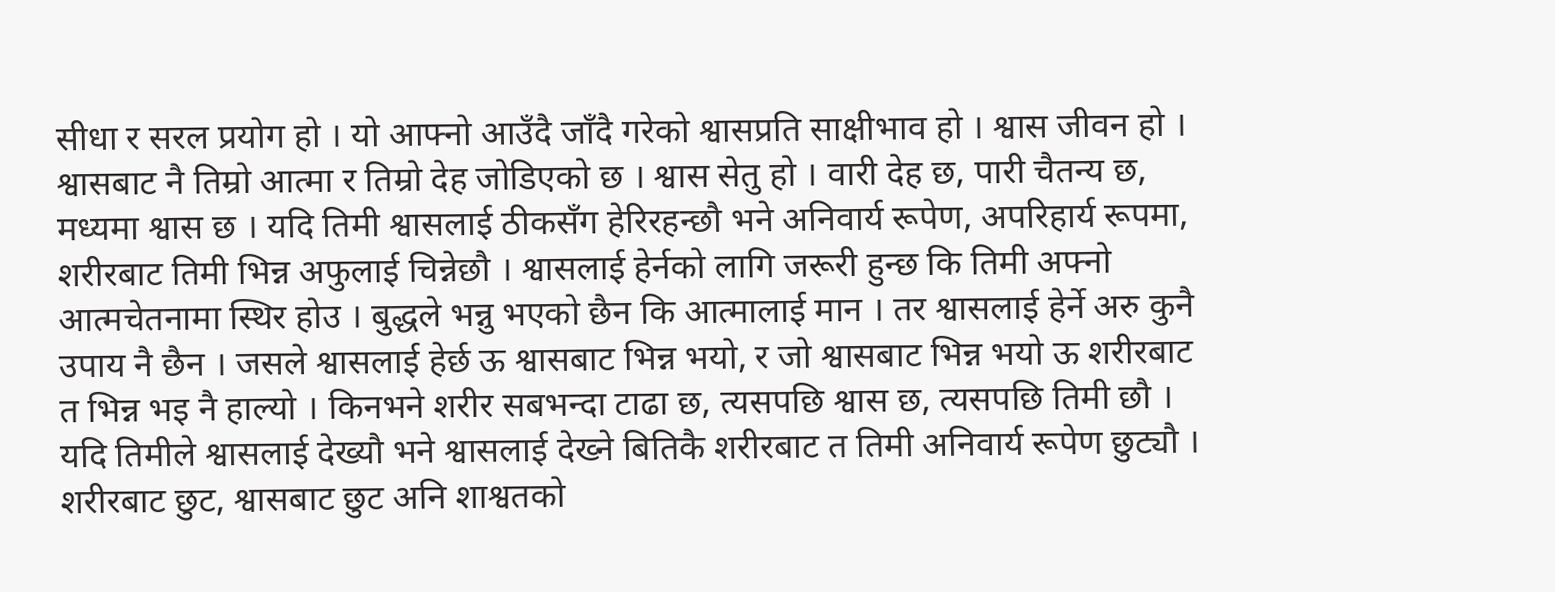सीधा र सरल प्रयोग हो । यो आफ्नो आउँदै जाँदै गरेको श्वासप्रति साक्षीभाव हो । श्वास जीवन हो । श्वासबाट नै तिम्रो आत्मा र तिम्रो देह जोडिएको छ । श्वास सेतु हो । वारी देह छ, पारी चैतन्य छ, मध्यमा श्वास छ । यदि तिमी श्वासलाई ठीकसँग हेरिरहन्छौ भने अनिवार्य रूपेण, अपरिहार्य रूपमा, शरीरबाट तिमी भिन्न अफुलाई चिन्नेछौ । श्वासलाई हेर्नको लागि जरूरी हुन्छ कि तिमी अफ्नो आत्मचेतनामा स्थिर होउ । बुद्धले भन्नु भएको छैन कि आत्मालाई मान । तर श्वासलाई हेर्ने अरु कुनै उपाय नै छैन । जसले श्वासलाई हेर्छ ऊ श्वासबाट भिन्न भयो, र जो श्वासबाट भिन्न भयो ऊ शरीरबाट त भिन्न भइ नै हाल्यो । किनभने शरीर सबभन्दा टाढा छ, त्यसपछि श्वास छ, त्यसपछि तिमी छौ । यदि तिमीले श्वासलाई देख्यौ भने श्वासलाई देख्ने बितिकै शरीरबाट त तिमी अनिवार्य रूपेण छुट्यौ । शरीरबाट छुट, श्वासबाट छुट अनि शाश्वतको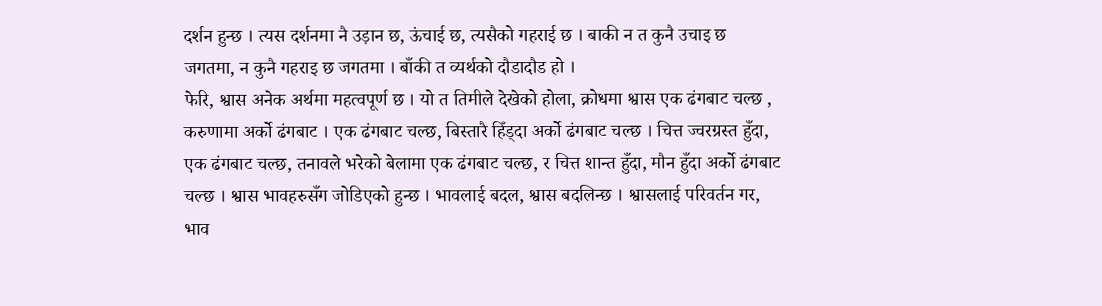दर्शन हुन्छ । त्यस दर्शनमा नै उड़ान छ, ऊंचाई छ, त्यसैको गहराई छ । बाकी न त कुनै उचाइ छ जगतमा, न कुनै गहराइ छ जगतमा । बाँकी त व्यर्थको दौडादौड हो ।
फेरि, श्वास अनेक अर्थमा महत्वपूर्ण छ । यो त तिमीले देखेको होला, क्रोधमा श्वास एक ढंगबाट चल्छ , करुणामा अर्को ढंगबाट । एक ढंगबाट चल्छ, बिस्तारै हिँड्दा अर्को ढंगबाट चल्छ । चित्त ज्वरग्रस्त हुँदा, एक ढंगबाट चल्छ, तनावले भरेको बेलामा एक ढंगबाट चल्छ, र चित्त शान्त हुँदा, मौन हुँदा अर्को ढंगबाट चल्छ । श्वास भावहरुसँग जोडिएको हुन्छ । भावलाई बदल, श्वास बदलिन्छ । श्वासलाई परिवर्तन गर, भाव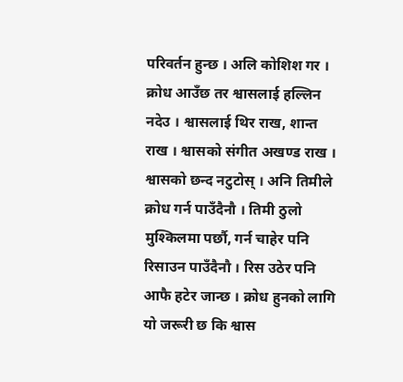परिवर्तन हुन्छ । अलि कोशिश गर । क्रोध आउँछ तर श्वासलाई हल्लिन नदेउ । श्वासलाई थिर राख, शान्त राख । श्वासको संगीत अखण्ड राख । श्वासको छन्द नटुटोस् । अनि तिमीले क्रोध गर्न पाउँदैनौ । तिमी ठुलो मुश्किलमा पर्छौ, गर्न चाहेर पनि रिसाउन पाउँदैनौ । रिस उठेर पनि आफै हटेर जान्छ । क्रोध हुनको लागि यो जरूरी छ कि श्वास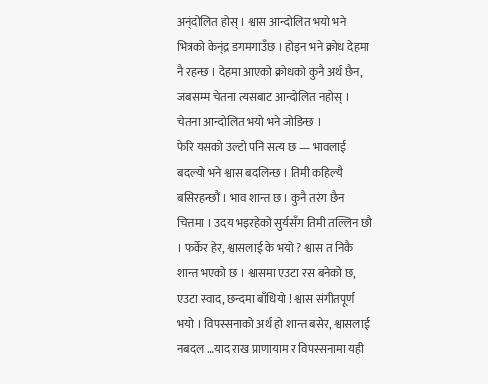अन्ंदोलित होस् । श्वास आन्दोलित भयो भने भित्रको केन्ंद्र डगमगाउँछ । होइन भने क्रोध देहमा नै रहन्छ । देहमा आएको क्रोधको कुनै अर्थ छैन, जबसम्म चेतना त्यसबाट आन्दोलित नहोस् । चेतना आन्दोलित भयो भने जोडिन्छ ।
फेरि यसको उल्टो पनि सत्य छ — भावलाई बदल्यो भने श्वास बदलिन्छ । तिमी कहिल्यै बसिरहन्छौं । भाव शान्त छ । कुनै तरंग छैन चित्तमा । उदय भइरहेको सुर्यसँग तिमी तल्लिन छौ । फर्केर हेर, श्वासलाई के भयो ? श्वास त निकै शान्त भएको छ । श्वासमा एउटा रस बनेको छ, एउटा स्वाद, छन्दमा बाँधियो ! श्वास संगीतपूर्ण भयो । विपस्सनाको अर्थ हो शान्त बसेर, श्वासलाई नबदल …याद राख प्राणायाम र विपस्सनामा यही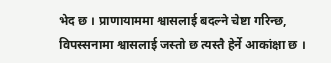भेद छ । प्राणायाममा श्वासलाई बदल्ने चेष्टा गरिन्छ, विपस्सनामा श्वासलाई जस्तो छ त्यस्तै हेर्ने आकांक्षा छ ।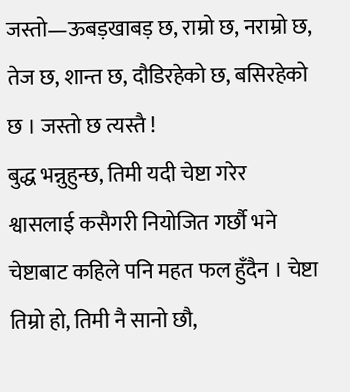जस्तो—ऊबड़खाबड़ छ, राम्रो छ, नराम्रो छ, तेज छ, शान्त छ, दौडिरहेको छ, बसिरहेको छ । जस्तो छ त्यस्तै !
बुद्ध भन्नुहुन्छ, तिमी यदी चेष्टा गरेर श्वासलाई कसैगरी नियोजित गर्छौ भने चेष्टाबाट कहिले पनि महत फल हुँदैन । चेष्टा तिम्रो हो, तिमी नै सानो छौ,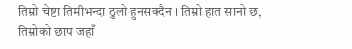तिम्रो चेष्टा तिमीभन्दा ठुलो हुनसक्दैन । तिम्रो हात सानो छ, तिम्रोको छाप जहाँ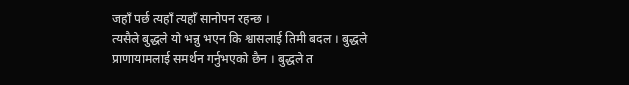जहाँ पर्छ त्यहाँ त्यहाँ सानोपन रहन्छ ।
त्यसैले बुद्धले यो भन्नु भएन कि श्वासलाई तिमी बदल । बुद्धले प्राणायामलाई समर्थन गर्नुभएको छैन । बुद्धले त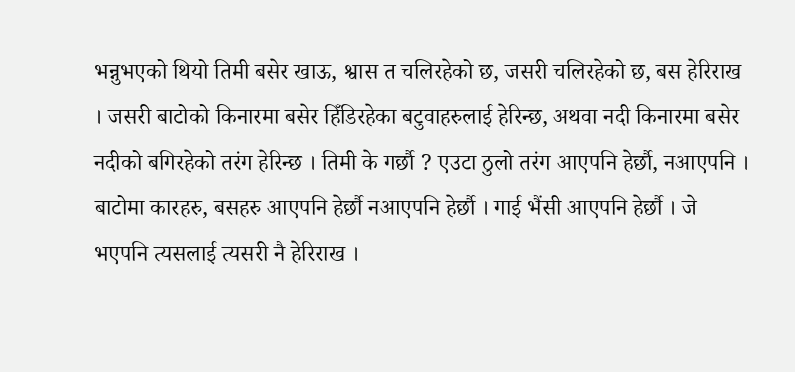भन्नुभएको थियो तिमी बसेर खाऊ, श्वास त चलिरहेको छ, जसरी चलिरहेको छ, बस हेरिराख । जसरी बाटोको किनारमा बसेर हिँडिरहेका बटुवाहरुलाई हेरिन्छ, अथवा नदी किनारमा बसेर नदीको बगिरहेको तरंग हेरिन्छ । तिमी के गर्छौ ? एउटा ठुलो तरंग आएपनि हेर्छौ, नआएपनि । बाटोमा कारहरु, बसहरु आएपनि हेर्छौ नआएपनि हेर्छौ । गाई भैंसी आएपनि हेर्छौ । जे भएपनि त्यसलाई त्यसरी नै हेरिराख ।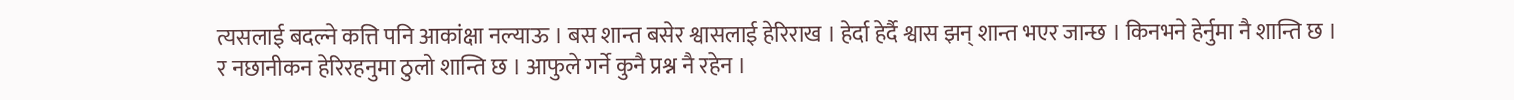त्यसलाई बदल्ने कत्ति पनि आकांक्षा नल्याऊ । बस शान्त बसेर श्वासलाई हेरिराख । हेर्दा हेर्दै श्वास झन् शान्त भएर जान्छ । किनभने हेर्नुमा नै शान्ति छ ।
र नछानीकन हेरिरहनुमा ठुलो शान्ति छ । आफुले गर्ने कुनै प्रश्न नै रहेन ।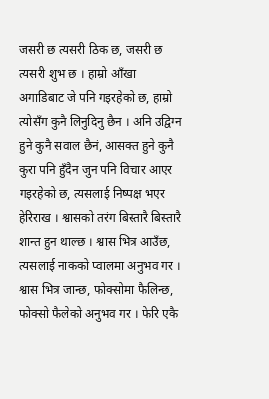जसरी छ त्यसरी ठिक छ, जसरी छ त्यसरी शुभ छ । हाम्रो आँखा अगाडिबाट जे पनि गइरहेको छ, हाम्रो त्योसँग कुनै लिनुदिनु छैन । अनि उद्विग्न हुने कुनै सवाल छैनं, आसक्त हुने कुनै कुरा पनि हुँदैन जुन पनि विचार आएर गइरहेको छ, त्यसलाई निष्पक्ष भएर हेरिराख । श्वासको तरंग बिस्तारै बिस्तारै शान्त हुन थाल्छ । श्वास भित्र आउँछ, त्यसलाई नाकको प्वालमा अनुभव गर । श्वास भित्र जान्छ, फोक्सोमा फैलिन्छ, फोक्सो फैलेको अनुभव गर । फेरि एकै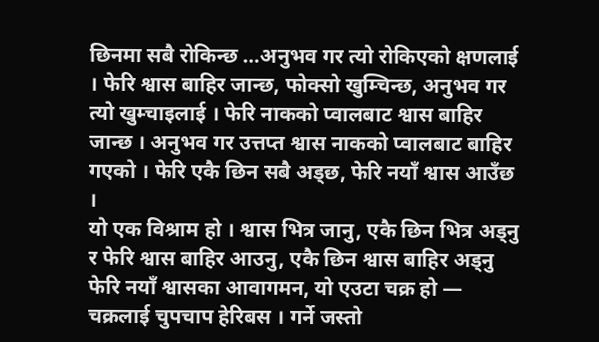छिनमा सबै रोकिन्छ …अनुभव गर त्यो रोकिएको क्षणलाई । फेरि श्वास बाहिर जान्छ, फोक्सो खुम्चिन्छ, अनुभव गर त्यो खुम्चाइलाई । फेरि नाकको प्वालबाट श्वास बाहिर जान्छ । अनुभव गर उत्तप्त श्वास नाकको प्वालबाट बाहिर गएको । फेरि एकै छिन सबै अड्छ, फेरि नयाँ श्वास आउँछ ।
यो एक विश्राम हो । श्वास भित्र जानु, एकै छिन भित्र अड्नु र फेरि श्वास बाहिर आउनु, एकै छिन श्वास बाहिर अड्नु फेरि नयाँ श्वासका आवागमन, यो एउटा चक्र हो — चक्रलाई चुपचाप हेरिबस । गर्ने जस्तो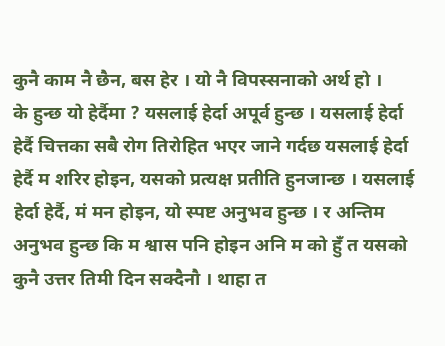कुनै काम नै छैन, बस हेर । यो नै विपस्सनाको अर्थ हो ।
के हुन्छ यो हेर्दैमा ? यसलाई हेर्दा अपूर्व हुन्छ । यसलाई हेर्दा हेर्दै चित्तका सबै रोग तिरोहित भएर जाने गर्दछ यसलाई हेर्दा हेर्दै म शरिर होइन, यसको प्रत्यक्ष प्रतीति हुनजान्छ । यसलाई हेर्दा हेर्दै, मं मन होइन, यो स्पष्ट अनुभव हुन्छ । र अन्तिम अनुभव हुन्छ कि म श्वास पनि होइन अनि म को हुँ त यसको कुनै उत्तर तिमी दिन सक्दैनौ । थाहा त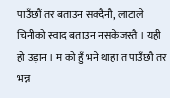पाउँछौं तर बताउन सक्दैनौ, लाटाले चिनीको स्वाद बताउन नसकेजस्तै । यही हो उड़ान । म को हुँ भने थाहा त पाउँछौ तर भन्न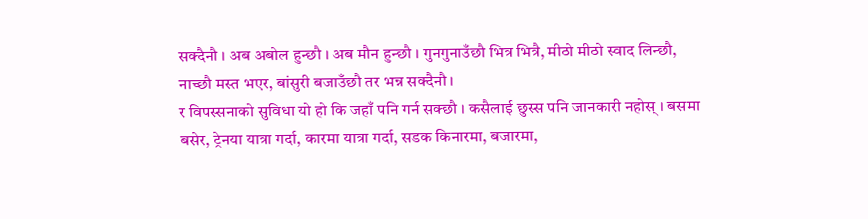सक्दैनौ । अब अबोल हुन्छौ । अब मौन हुन्छौ । गुनगुनाउँछौ भित्र भित्रै, मीठो मीठो स्वाद लिन्छौ, नाच्छौ मस्त भएर, बांसुरी बजाउँछौ तर भन्न सक्दैनौ ।
र विपस्सनाको सुविधा यो हो कि जहाँ पनि गर्न सक्छौ । कसैलाई छुस्स पनि जानकारी नहोस् । बसमा बसेर, ट्रेनया यात्रा गर्दा, कारमा यात्रा गर्दा, सडक किनारमा, बजारमा,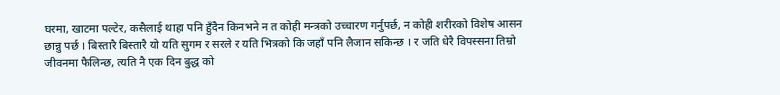घरमा, खाटमा पल्टेर, कसैलाई थाहा पनि हुँदैन किनभने न त कोही मन्त्रको उच्चारण गर्नुपर्छ, न कोही शरीरको विशेष आसन छान्नु पर्छ । बिस्तारै बिस्तारै यो यति सुगम र सरले र यति भित्रको कि जहाँ पनि लैजान सकिन्छ । र जति धेरै विपस्सना तिम्रो जीवनमा फैलिन्छ, त्यति नै एक दिन बुद्ध को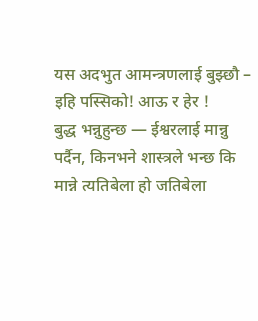यस अदभुत आमन्त्रणलाई बुझ्छौ – इहि पस्सिको! आऊ र हेर !
बुद्ध भन्नुहुन्छ — ईश्वरलाई मान्नु पर्दैन, किनभने शास्त्रले भन्छ कि मान्ने त्यतिबेला हो जतिबेला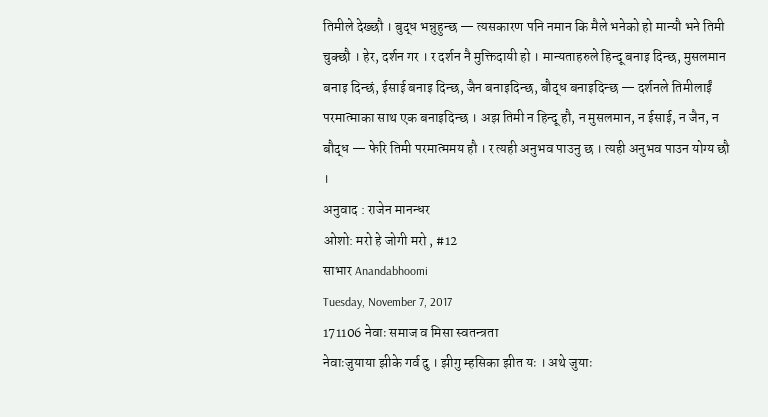तिमीले देख्छौ । बुद्ध भन्नुहुन्छ — त्यसकारण पनि नमान कि मैले भनेको हो मान्यौ भने तिमी चुक्छौ । हेर, दर्शन गर । र दर्शन नै मुक्तिदायी हो । मान्यताहरुले हिन्दू बनाइ दिन्छ, मुसलमान बनाइ दिन्छं, ईसाई बनाइ दिन्छ, जैन बनाइदिन्छ, बौद्ध बनाइदिन्छ — दर्शनले तिमीलाईं परमात्माका साथ एक बनाइदिन्छ । अझ तिमी न हिन्दू हौ, न मुसलमान, न ईसाई, न जैन, न बौद्ध — फेरि तिमी परमात्ममय हौ । र त्यही अनुभव पाउनु छ । त्यही अनुभव पाउन योग्य छौ ।
अनुवाद : राजेन मानन्धर
ओशो: मरो हे जोगी मरो , #12
साभार Anandabhoomi
Tuesday, November 7, 2017
171106 नेवाः समाज व मिसा स्वतन्त्रता
नेवाःजुयाया झीके गर्व दु । झीगु म्हसिका झीत यः । अथे जुयाः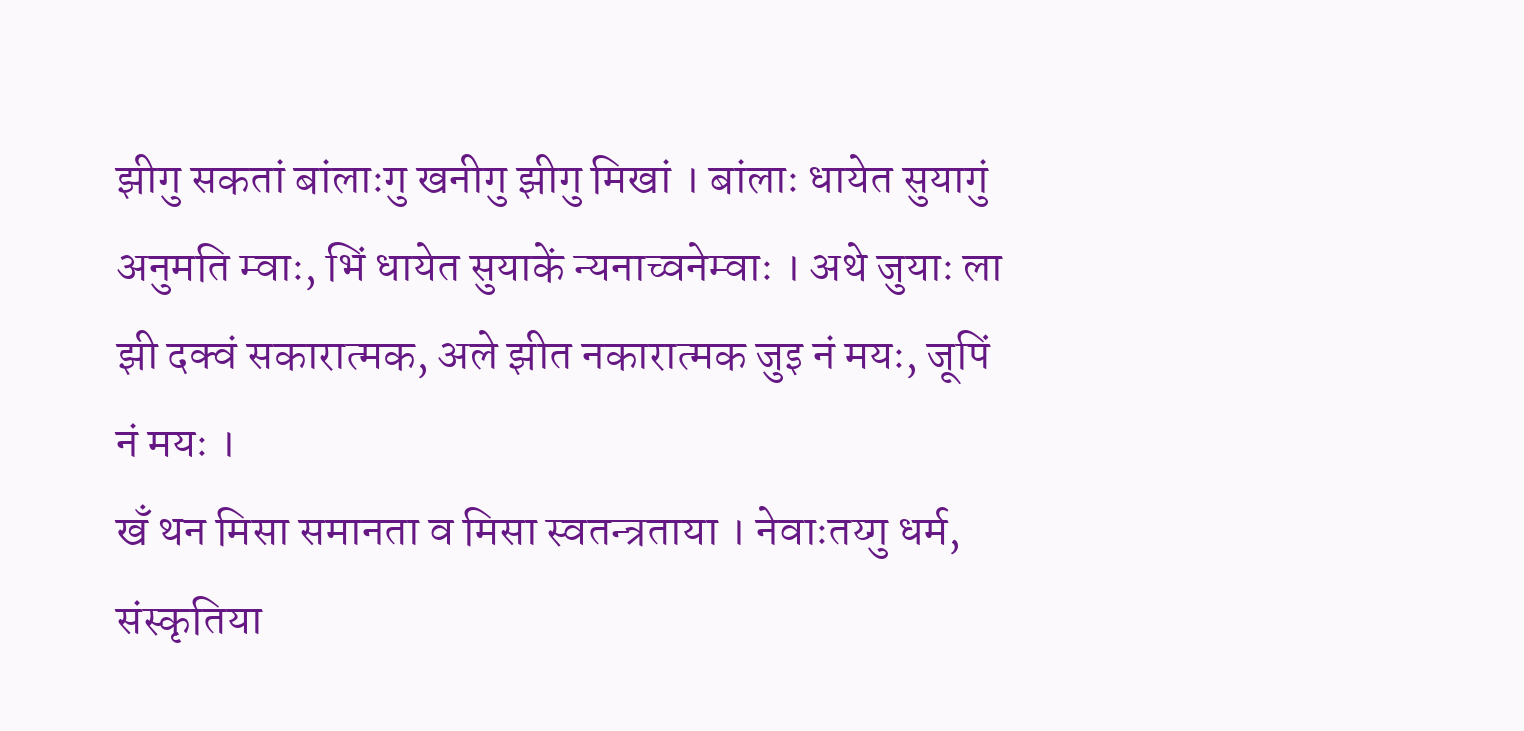झीगु सकतां बांलाःगु खनीगु झीगु मिखां । बांलाः धायेत सुयागुं अनुमति म्वाः, भिं धायेत सुयाकें न्यनाच्वनेम्वाः । अथे जुयाः ला झी दक्वं सकारात्मक, अले झीत नकारात्मक जुइ नं मयः, जूपिं नं मयः ।
खँ थन मिसा समानता व मिसा स्वतन्त्रताया । नेवाःतय्गु धर्म, संस्कृतिया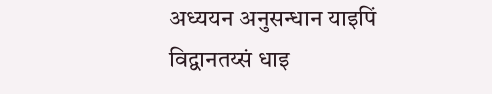अध्ययन अनुसन्धान याइपिं विद्वानतय्सं धाइ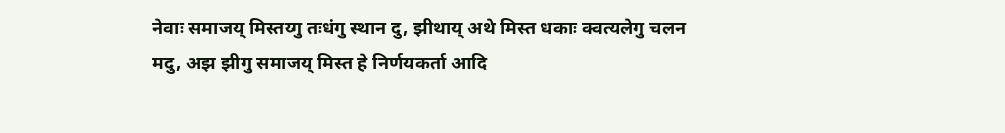नेवाः समाजय् मिस्तय्गु तःधंगु स्थान दु, झीथाय् अथे मिस्त धकाः क्वत्यलेगु चलन मदु, अझ झीगु समाजय् मिस्त हे निर्णयकर्ता आदि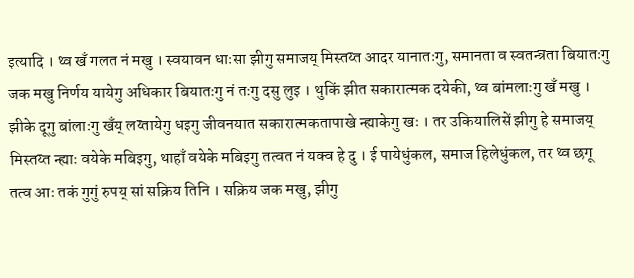इत्यादि । थ्व खँ गलत नं मखु । स्वयावन धाःसा झीगु समाजय् मिस्तय्त आदर यानातःगु, समानता व स्वतन्त्रता बियातःगु जक मखु निर्णय यायेगु अधिकार बियातःगु नं तःगु दसु लुइ । थुकिं झीत सकारात्मक दयेकी, थ्व बांमलाःगु खँ मखु । झीके दूगु बांलाःगु खँय् लय्तायेगु धइगु जीवनयात सकारात्मकतापाखे न्ह्याकेगु खः । तर उकियालिसें झीगु हे समाजय् मिस्तय्त न्ह्याः वयेके मबिइगु, थाहाँ वयेके मबिइगु तत्वत नं यक्व हे दु । ई पायेधुंकल, समाज हिलेधुंकल, तर थ्व छगू तत्व आः तकं गुगुं रुपय् सां सक्रिय तिनि । सक्रिय जक मखु, झीगु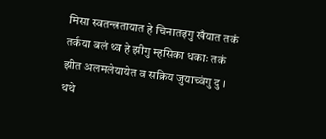मिसा स्वतन्त्रतायात हे चिनातइगु खँयात तकं तर्कया बलं थ्व हे झीगु म्हसिका धकाः तकं झीत अलमलेयायेत व सक्रिय जुयाच्वंगु दु । थथे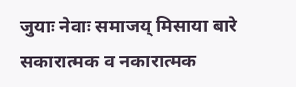जुयाः नेवाः समाजय् मिसाया बारे सकारात्मक व नकारात्मक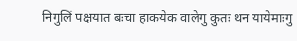निगुलिं पक्षयात बःचा हाकयेक वालेगु कुतः थन यायेमाःगु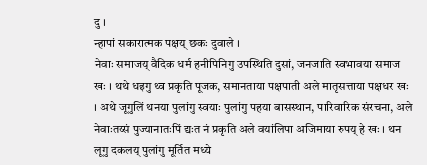दु ।
न्हापां सकारात्मक पक्षय् छकः दुवाले ।
नेवाः समाजय् वैदिक धर्म हनीपिनिगु उपस्थिति दुसां, जनजाति स्वभावया समाज खः । थथे धइगु थ्व प्रकृति पूजक, समानताया पक्षपाती अले मातृसत्ताया पक्षधर खः । अथे जूगुलिं थनया पुलांगु स्वयाः पुलांगु पहया बासस्थान, पारिवारिक संरचना, अले नेवाःतय्सं पुज्यानातःपिं द्यःत नं प्रकृति अले वयांलिपा अजिमाया रुपय् हे खः । थन लूगु दकलय् पुलांगु मूर्तित मध्ये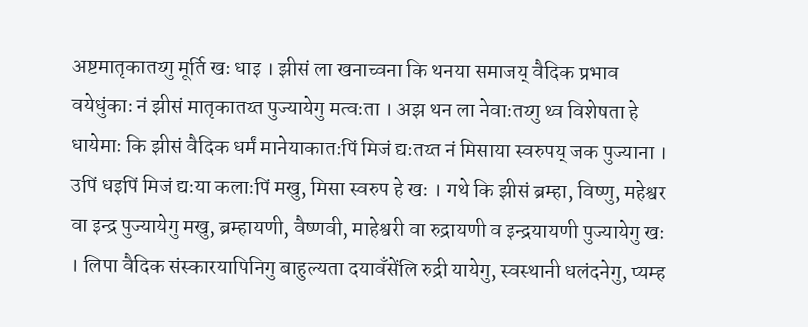अष्टमातृकातय्गु मूर्ति खः धाइ । झीसं ला खनाच्वना कि थनया समाजय् वैदिक प्रभाव वयेधुंकाः नं झीसं मातृकातय्त पुज्यायेगु मत्वःता । अझ थन ला नेवाःतय्गु थ्व विशेषता हे धायेमाः कि झीसं वैदिक धर्मं मानेयाकातःपिं मिजं द्यःतय्त नं मिसाया स्वरुपय् जक पुज्याना । उपिं धइपिं मिजं द्यःया कलाःपिं मखु, मिसा स्वरुप हे खः । गथे कि झीसं ब्रम्हा, विष्णु, महेश्वर वा इन्द्र पुज्यायेगु मखु, ब्रम्हायणी, वैष्णवी, माहेश्वरी वा रुद्रायणी व इन्द्रयायणी पुज्यायेगु खः । लिपा वैदिक संस्कारयापिनिगु बाहुल्यता दयावँसेंलि रुद्री यायेगु, स्वस्थानी धलंदनेगु, प्यम्ह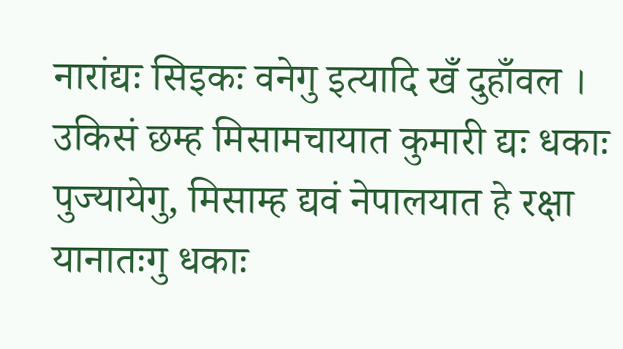नारांद्यः सिइकः वनेगु इत्यादि खँ दुहाँवल ।
उकिसं छम्ह मिसामचायात कुमारी द्यः धकाः पुज्यायेगु, मिसाम्ह द्यवं नेपालयात हे रक्षा यानातःगु धकाः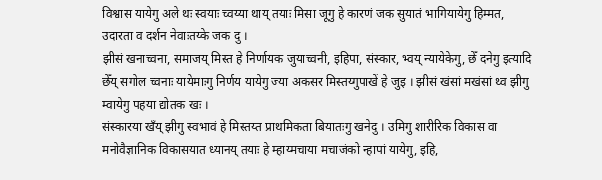विश्वास यायेगु अले थः स्वयाः च्वय्या थाय् तयाः मिसा जूगु हे कारणं जक सुयातं भागियायेगु हिम्मत, उदारता व दर्शन नेवाःतय्के जक दु ।
झीसं खनाच्वना, समाजय् मिस्त हे निर्णायक जुयाच्वनी, इहिपा, संस्कार, भ्वय् न्यायेकेगु, छेँ दनेगु इत्यादि छेँय् सगोल च्वनाः यायेमाःगु निर्णय यायेगु ज्या अकसर मिस्तय्गुपाखें हे जुइ । झीसं खंसां मखंसां थ्व झीगु म्वायेगु पहया द्योतक खः ।
संस्कारया खँय् झीगु स्वभावं हे मिस्तय्त प्राथमिकता बियातःगु खनेदु । उमिगु शारीरिक विकास वा मनोवैज्ञानिक विकासयात ध्यानय् तयाः हे म्हाय्मचाया मचाजंको न्हापां यायेगु, इहि,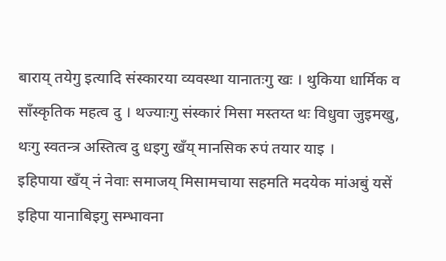बाराय् तयेगु इत्यादि संस्कारया व्यवस्था यानातःगु खः । थुकिया धार्मिक व साँस्कृतिक महत्व दु । थज्याःगु संस्कारं मिसा मस्तय्त थः विधुवा जुइमखु, थःगु स्वतन्त्र अस्तित्व दु धइगु खँय् मानसिक रुपं तयार याइ ।
इहिपाया खँय् नं नेवाः समाजय् मिसामचाया सहमति मदयेक मांअबुं यसें इहिपा यानाबिइगु सम्भावना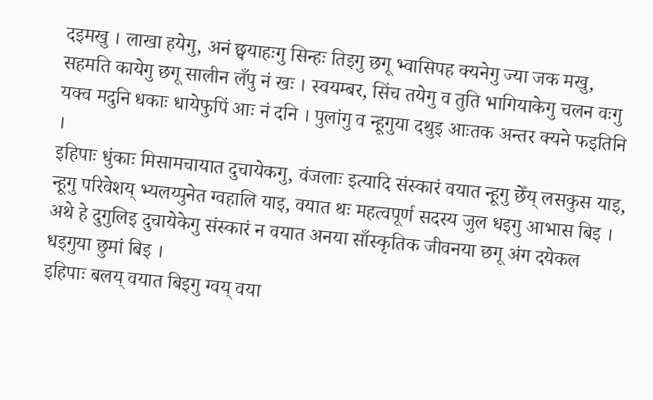दइमखु । लाखा हयेगु, अनं छ्वयाहःगु सिन्हः तिइगु छगू भ्वासिपह क्यनेगु ज्या जक मखु, सहमति कायेगु छगू सालीन लँपु नं खः । स्वयम्बर, सिंच तयेगु व तुति भागियाकेगु चलन वःगु यक्व मदुनि धकाः धायेफुपिं आः नं दनि । पुलांगु व न्हूगुया दथुइ आःतक अन्तर क्यने फइतिनि ।
इहिपाः धुंकाः मिसामचायात दुचायेकगु, वंजलाः इत्यादि संस्कारं वयात न्हूगु छेँय् लसकुस याइ, न्हूगु परिवेशय् भ्यलय्पुनेत ग्वहालि याइ, वयात थः महत्वपूर्ण सदस्य जुल धइगु आभास बिइ । अथे हे दुगुलिइ दुचायेकेगु संस्कारं न वयात अनया साँस्कृतिक जीवनया छगू अंग दयेकल धइगुया छुमां बिइ ।
इहिपाः बलय् वयात बिइगु ग्वय् वया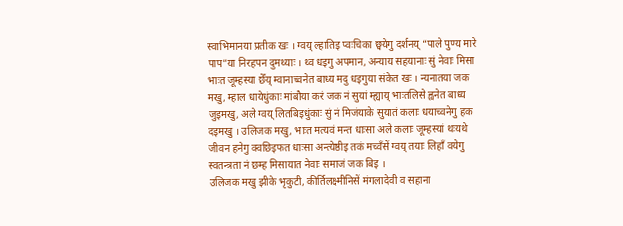स्वाभिमानया प्रतीक खः । ग्वय् ल्हातिइ प्वःचिका छ्वयेगु दर्शनय् “पाले पुण्य मारे पाप”या निरहपन दुमथ्याः । थ्व धइगु अपमान, अन्याय सहयानाः सुं नेवाः मिसा भाःत जूम्हस्या छेँय् म्वानाच्वनेत बाध्य मदु धइगुया संकेत खः । न्यनातया जक मखु, म्हाल धायेधुंकाः मांबौया करं जक नं सुयां म्ह्याय् भाःतलिसे ह्वनेत बाध्य जुइमखु, अले ग्वय् लितबिइधुंकाः सुं नं मिजंयाके सुयातं कलाः धयाच्वनेगु हक दइमखु । उलिजक मखु, भाःत मत्यवं मन्त धाःसा अले कलाः जूम्हस्यां थःयथे जीवन हनेगु क्वछिइफत धाःसा अन्त्येष्ठीइ तकं मच्वँसें ग्वय् तयाः लिहाँ वयेगु स्वतन्त्रता नं छम्ह मिसायात नेवाः समाजं जक बिइ ।
उलिजक मखु झीके भृकुटी, कीर्तिलक्ष्मीनिसें मंगलादेवी व सहाना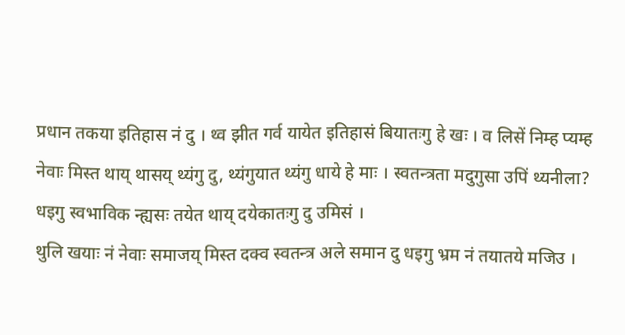प्रधान तकया इतिहास नं दु । थ्व झीत गर्व यायेत इतिहासं बियातःगु हे खः । व लिसें निम्ह प्यम्ह नेवाः मिस्त थाय् थासय् थ्यंगु दु, थ्यंगुयात थ्यंगु धाये हे माः । स्वतन्त्रता मदुगुसा उपिं थ्यनीला? धइगु स्वभाविक न्ह्यसः तयेत थाय् दयेकातःगु दु उमिसं ।
थुलि खयाः नं नेवाः समाजय् मिस्त दक्व स्वतन्त्र अले समान दु धइगु भ्रम नं तयातये मजिउ ।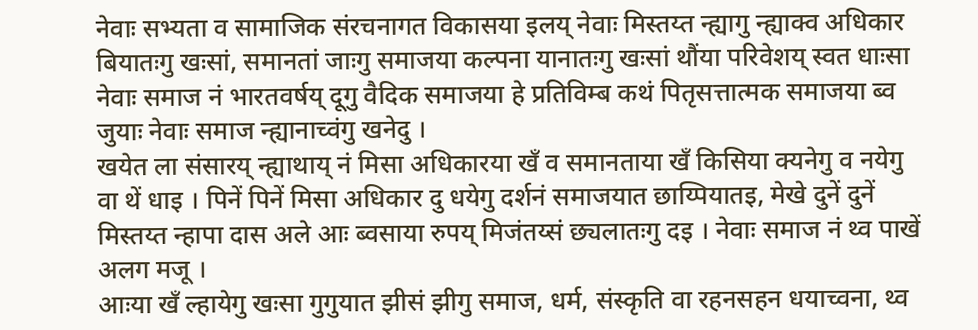नेवाः सभ्यता व सामाजिक संरचनागत विकासया इलय् नेवाः मिस्तय्त न्ह्यागु न्ह्याक्व अधिकार बियातःगु खःसां, समानतां जाःगु समाजया कल्पना यानातःगु खःसां थौंया परिवेशय् स्वत धाःसा नेवाः समाज नं भारतवर्षय् दूगु वैदिक समाजया हे प्रतिविम्ब कथं पितृसत्तात्मक समाजया ब्व जुयाः नेवाः समाज न्ह्यानाच्वंगु खनेदु ।
खयेत ला संसारय् न्ह्याथाय् नं मिसा अधिकारया खँ व समानताया खँ किसिया क्यनेगु व नयेगु वा थें धाइ । पिनें पिनें मिसा अधिकार दु धयेगु दर्शनं समाजयात छाय्पियातइ, मेखे दुनें दुनें मिस्तय्त न्हापा दास अले आः ब्वसाया रुपय् मिजंतय्सं छ्यलातःगु दइ । नेवाः समाज नं थ्व पाखें अलग मजू ।
आःया खँ ल्हायेगु खःसा गुगुयात झीसं झीगु समाज, धर्म, संस्कृति वा रहनसहन धयाच्वना, थ्व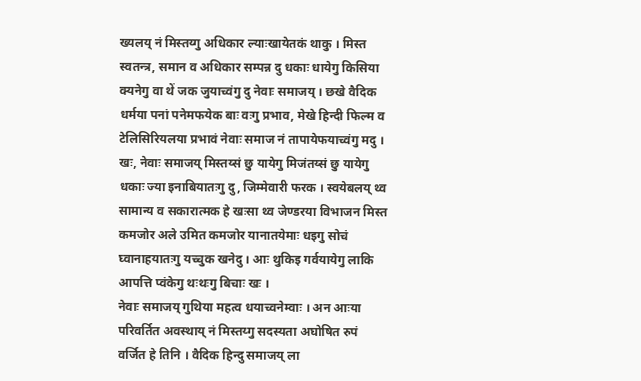ख्यलय् नं मिस्तय्गु अधिकार ल्याःखायेतकं थाकु । मिस्त स्वतन्त्र, समान व अधिकार सम्पन्न दु धकाः धायेगु किसिया क्यनेगु वा थें जक जुयाच्वंगु दु नेवाः समाजय् । छखे वैदिक धर्मया पनां पनेमफयेक बाः वःगु प्रभाव, मेखे हिन्दी फिल्म व टेलिसिरियलया प्रभावं नेवाः समाज नं तापायेफयाच्वंगु मदु ।
खः, नेवाः समाजय् मिस्तय्सं छु यायेगु मिजंतय्सं छु यायेगु धकाः ज्या इनाबियातःगु दु, जिम्मेवारी फरक । स्वयेबलय् थ्व सामान्य व सकारात्मक हे खःसा थ्व जेण्डरया विभाजन मिस्त कमजोर अले उमित कमजोर यानातयेमाः धइगु सोचं घ्वानाहयातःगु यच्चुक खनेदु । आः थुकिइ गर्वयायेगु लाकि आपत्ति प्वंकेगु थःथःगु बिचाः खः ।
नेवाः समाजय् गुथिया महत्व धयाच्वनेम्वाः । अन आःया परिवर्तित अवस्थाय् नं मिस्तय्गु सदस्यता अघोषित रुपं वर्जित हे तिनि । वैदिक हिन्दु समाजय् ला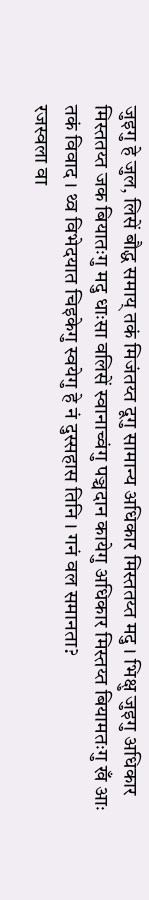जुइगु हे जुल, लिसें बौद्ध समाय् तकं मिजंतय्त दूगु सामान्य अधिकार मिस्ततय्त मदु । भिक्षु जुइगु अधिकार मिस्ततय्त जक बियातःगु मदु धाःसा वलिसें स्वानाच्वंगु पञ्चदान कायेगु अधिकार मिस्तय्त बियामतःगु खँ आः तकं विवाद । थ्व विभेदयात चिइकेगु स्वयेगु हे नं दुस्सहास तिनि । गनं वल समानता?
रजस्वला वा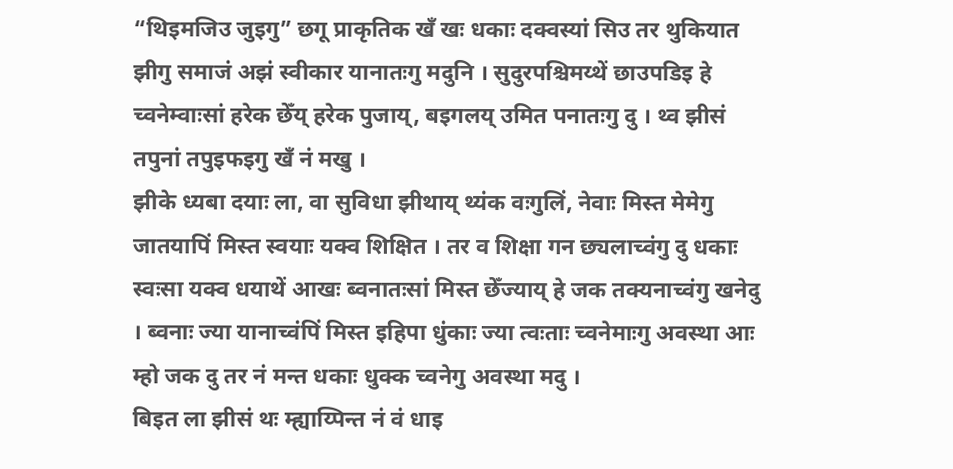“थिइमजिउ जुइगु” छगू प्राकृतिक खँ खः धकाः दक्वस्यां सिउ तर थुकियात झीगु समाजं अझं स्वीकार यानातःगु मदुनि । सुदुरपश्चिमय्थें छाउपडिइ हे च्वनेम्वाःसां हरेक छेँय् हरेक पुजाय्, बइगलय् उमित पनातःगु दु । थ्व झीसं तपुनां तपुइफइगु खँ नं मखु ।
झीके ध्यबा दयाः ला, वा सुविधा झीथाय् थ्यंक वःगुलिं, नेवाः मिस्त मेमेगु जातयापिं मिस्त स्वयाः यक्व शिक्षित । तर व शिक्षा गन छ्यलाच्वंगु दु धकाः स्वःसा यक्व धयाथें आखः ब्वनातःसां मिस्त छेँज्याय् हे जक तक्यनाच्वंगु खनेदु । ब्वनाः ज्या यानाच्वंपिं मिस्त इहिपा धुंकाः ज्या त्वःताः च्वनेमाःगु अवस्था आः म्हो जक दु तर नं मन्त धकाः धुक्क च्वनेगु अवस्था मदु ।
बिइत ला झीसं थः म्ह्याय्पिन्त नं वं धाइ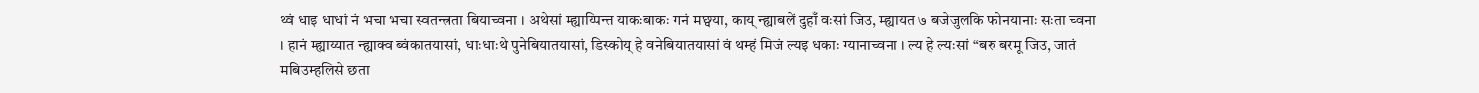थ्वं धाइ धाधां नं भचा भचा स्वतन्त्रता बियाच्वना । अथेसां म्ह्याय्पिन्त याकःबाकः गनं मछ्वया, काय् न्ह्याबलें दुहाँ वःसां जिउ, म्ह्यायत ७ बजेजुलकि फोनयानाः सःता च्वना । हानं म्ह्याय्यात न्ह्याक्व ब्वंकातयासां, धाःधाःथे पुनेबियातयासां, डिस्कोय् हे वनेबियातयासां वं थम्हं मिजं ल्यइ धकाः ग्यानाच्वना । ल्य हे ल्यःसां “बरु बरमू जिउ, जातं मबिउम्हलिसे छता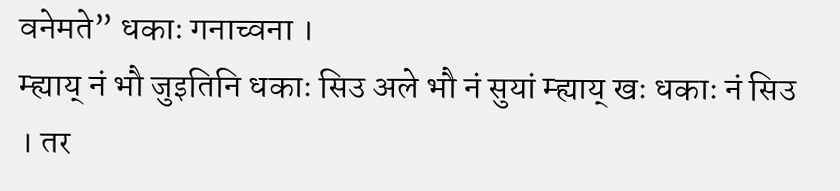वनेमते” धकाः गनाच्वना ।
म्ह्याय् नं भौ जुइतिनि धकाः सिउ अले भौ नं सुयां म्ह्याय् खः धकाः नं सिउ । तर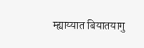म्ह्याय्यात बियातयागु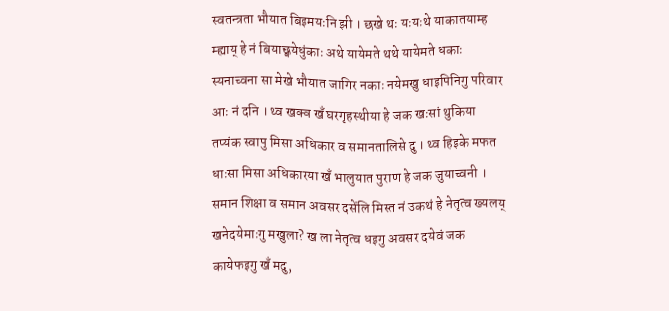स्वतन्त्रता भौयात बिइमयःनि झी । छखे थः यःयःथे याकातयाम्ह म्ह्याय् हे नं बियाछ्वयेधुंकाः अथे यायेमते थथे यायेमते धकाः स्यनाच्वना सा मेखे भौयात जागिर नकाः नयेमखु धाइपिनिगु परिवार आः नं दनि । थ्व खक्व खँ घरगृहस्थीया हे जक खःसां थुकिया तप्यंक स्वापु मिसा अधिकार व समानतालिसे दु । थ्व हिइके मफत धाःसा मिसा अधिकारया खँ भालुयात पुराण हे जक जुयाच्वनी ।
समान शिक्षा व समान अवसर दसेंलि मिस्त नं उकथं हे नेतृत्व ख्यलय् खनेदयेमाःगु मखुला? ख ला नेतृत्व धइगु अवसर दयेवं जक कायेफइगु खँ मदु,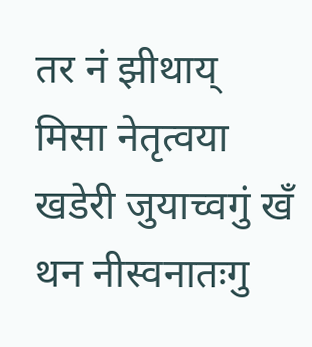तर नं झीथाय् मिसा नेतृत्वया खडेरी जुयाच्वगुं खँ थन नीस्वनातःगु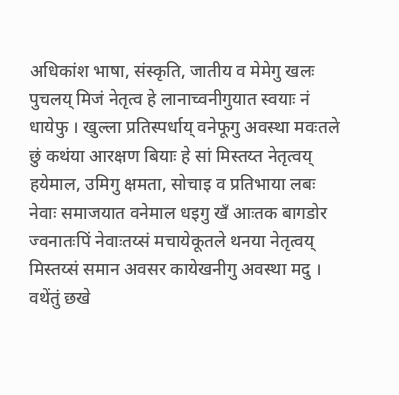अधिकांश भाषा, संस्कृति, जातीय व मेमेगु खलः पुचलय् मिजं नेतृत्व हे लानाच्वनीगुयात स्वयाः नं धायेफु । खुल्ला प्रतिस्पर्धाय् वनेफूगु अवस्था मवःतले छुं कथंया आरक्षण बियाः हे सां मिस्तय्त नेतृत्वय् हयेमाल, उमिगु क्षमता, सोचाइ व प्रतिभाया लबः नेवाः समाजयात वनेमाल धइगु खँ आःतक बागडोर ज्वनातःपिं नेवाःतय्सं मचायेकूतले थनया नेतृत्वय् मिस्तय्सं समान अवसर कायेखनीगु अवस्था मदु ।
वथेंतुं छखे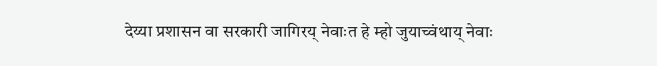देय्या प्रशासन वा सरकारी जागिरय् नेवाःत हे म्हो जुयाच्वंथाय् नेवाः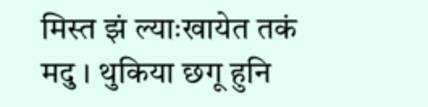मिस्त झं ल्याःखायेत तकं मदु । थुकिया छगू हुनि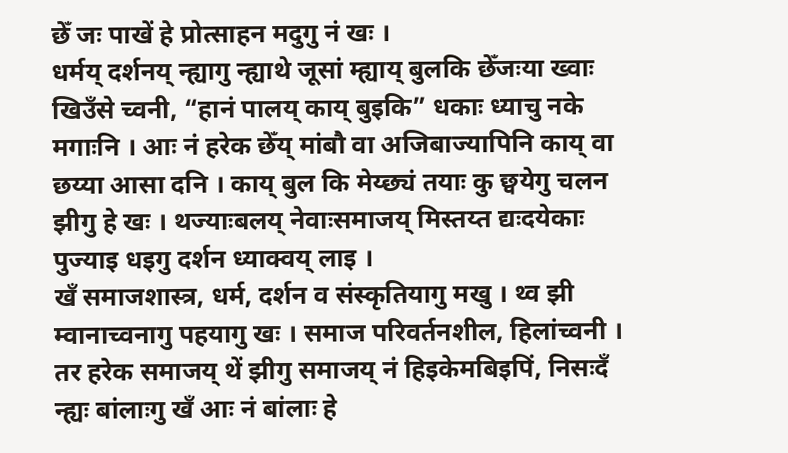छेँ जः पाखें हे प्रोत्साहन मदुगु नं खः ।
धर्मय् दर्शनय् न्ह्यागु न्ह्याथे जूसां म्ह्याय् बुलकि छेँजःया ख्वाः खिउँसे च्वनी, “हानं पालय् काय् बुइकि” धकाः ध्याचु नके मगाःनि । आः नं हरेक छेँय् मांबौ वा अजिबाज्यापिनि काय् वा छय्या आसा दनि । काय् बुल कि मेय्छ्यं तयाः कु छ्वयेगु चलन झीगु हे खः । थज्याःबलय् नेवाःसमाजय् मिस्तय्त द्यःदयेकाः पुज्याइ धइगु दर्शन ध्याक्वय् लाइ ।
खँ समाजशास्त्र, धर्म, दर्शन व संस्कृतियागु मखु । थ्व झी म्वानाच्वनागु पहयागु खः । समाज परिवर्तनशील, हिलांच्वनी । तर हरेक समाजय् थें झीगु समाजय् नं हिइकेमबिइपिं, निसःदँ न्ह्यः बांलाःगु खँ आः नं बांलाः हे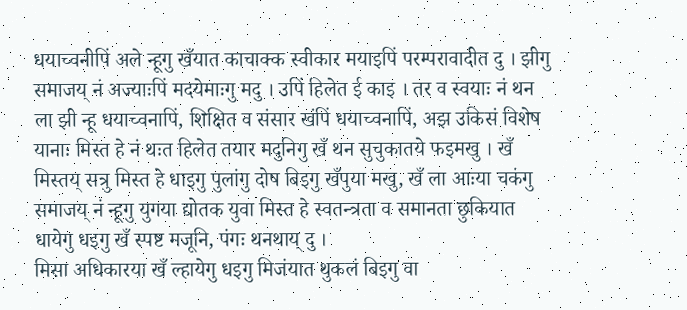धयाच्वनीपिं अले न्हूगु खँयात काचाक्क स्वीकार मयाइपिं परम्परावादीत दु । झीगु समाजय् नं अज्याःपिं मदयेमाःगु मदु । उपिं हिलेत ई काइ । तर व स्वयाः नं थन ला झी न्हू धयाच्वनापिं, शिक्षित व संसार खंपिं धयाच्वनापिं, अझ उकिसं विशेष यानाः मिस्त हे नं थःत हिलेत तयार मदुनिगु खँ थन सुचुकातये फइमखु । खँ मिस्तय् सत्रु मिस्त हे धाइगु पुलांगु दोष बिइगु खँपुया मखु, खँ ला आःया चकंगु समाजय् नं न्हूगु युगया द्योतक युवा मिस्त हे स्वतन्त्रता व समानता छुकियात धायेगु धइगु खँ स्पष्ट मजूनि, पंगः थनथाय् दु ।
मिसा अधिकारया खँ ल्हायेगु धइगु मिजंयात थुकलं बिइगु वा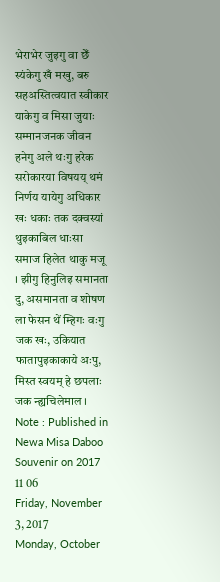भेराभेर जुइगु वा छेँ स्यंकेगु खँ मखु, बरु सहअस्तित्वयात स्वीकार याकेगु व मिसा जुयाः सम्मानजनक जीवन हनेगु अले थःगु हरेक सरोकारया विषयय् थमं निर्णय यायेगु अधिकार खः धकाः तक दक्वस्यां थुइकाबिल धाःसा समाज हिलेत थाकु मजू । झीगु हिनुलिइ समानता दु, असमानता व शोषण ला फेसन थें म्हिगः वःगु जक खः, उकियात फातापुइकाकाये अःपु, मिस्त स्वयम् हे छपलाः जक न्ह्यचिलेमाल ।
Note : Published in Newa Misa Daboo Souvenir on 2017 11 06
Friday, November 3, 2017
Monday, October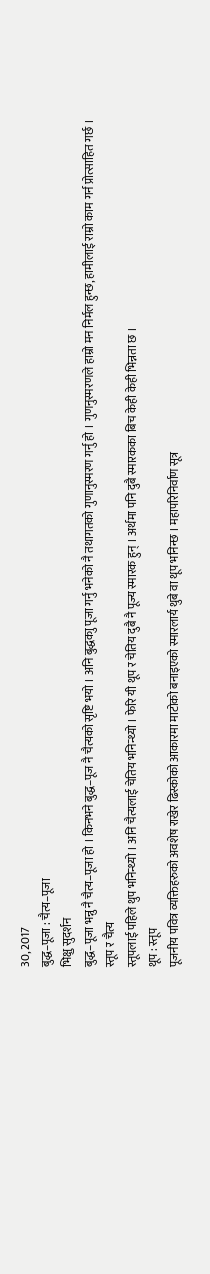30, 2017
बुद्ध–पूजा : चैत्य–पूजा
भिक्षु सुदर्शन
बुद्ध–पूजा भन्नु नै चैत्य–पूजा हो । किनभने बुद्ध–पूज नै चैत्यको सृष्टि भयो । अनि बुद्धकाु पूजा गर्नु भनेको नै तथागतको गुणानुस्मरण गर्नु हो । गुणनुस्मरणले हाम्रो मन निर्मल हुन्छ, हामीलाई राम्रो काम गर्न प्रोत्साहित गर्छ ।
स्तूप र चैत्य
स्तूपलाई पहिले थुप भनिन्थ्यो । अनि चैत्यलाई चेतिय भनिन्थ्यो । फेरि यी थूप र चेतिय दुबै नै पूज्य स्मारक हुन् । अर्थमा पनि दुबै स्मारकका बिच केही केही भिन्नता छ ।
थूप : स्तूप
पूजनीय पवित्र व्यक्तिहरुको अवशेष राखेर ढिस्कोको आकारमा माटोको बनाइएको स्मारलार्य थुबे वा थूप भनिन्छ । महापरिनिर्वाण सूत्र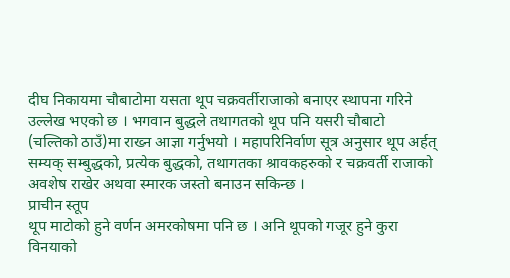दीघ निकायमा चौबाटोमा यसता थूप चक्रवर्तीराजाको बनाएर स्थापना गरिने उल्लेख भएको छ । भगवान बुद्धले तथागतको थूप पनि यसरी चौबाटो (चल्तिको ठाउँ)मा राख्न आज्ञा गर्नुभयो । महापरिनिर्वाण सूत्र अनुसार थूप अर्हत् सम्यक् सम्बुद्धको, प्रत्येक बुद्धको, तथागतका श्रावकहरुको र चक्रवर्ती राजाको अवशेष राखेर अथवा स्मारक जस्तो बनाउन सकिन्छ ।
प्राचीन स्तूप
थूप माटोको हुने वर्णन अमरकोषमा पनि छ । अनि थूपको गजूर हुने कुरा विनयाको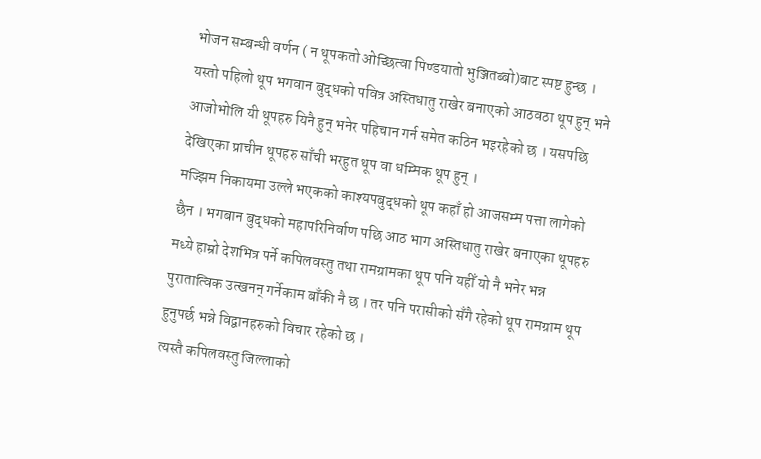भोजन सम्बन्धी वर्णन ( न थूपकतो ओच्छित्वा पिण्डयातो भुञ्जितब्बो)बाट स्पष्ट हुन्छ । यस्तो पहिलो थूप भगवान बुद्धको पवित्र अस्तिधातु राखेर बनाएको आठवठा थूप हुन् भने आजोभोलि यी थूपहरु यिनै हुन् भनेर पहिचान गर्न समेत कठिन भइरहेको छ । यसपछि देखिएका प्राचीन थूपहरु साँची भरहुत थूप वा धम्मिक थूप हुन् ।
मज्झिम निकायमा उल्ले भएकको काश्यपबुद्धको थूप कहाँ हो आजसम्म पत्ता लागेको छैन । भगबान बुद्धको महापरिनिर्वाण पछि आठ भाग अस्तिधातु राखेर बनाएका थूपहरु मध्ये हाम्रो देशभित्र पर्ने कपिलवस्तु तथा रामग्रामका थूप पनि यहीँ यो नै भनेर भन्न पुरातात्विक उत्खनन् गर्नेकाम बाँकी नै छ । तर पनि परासीको सँगै रहेको थूप रामग्राम थूप हुनुपर्छ भन्ने विद्वानहरुको विचार रहेको छ ।
त्यस्तै कपिलवस्तु जिल्लाको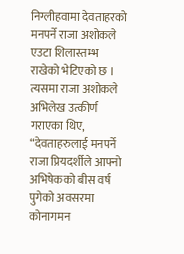निग्लीहवामा देवताहरको मनपर्ने राजा अशोकले एउटा शिलास्तम्भ राखेको भेटिएको छ । त्यसमा राजा अशोकले अभिलेख उत्कीर्ण गराएका थिए, “देवताहरुलाई मनपर्ने राजा प्रियदर्शीले आफ्नो अभिषेकको बीस वर्ष पुगेको अवसरमा कोनागमन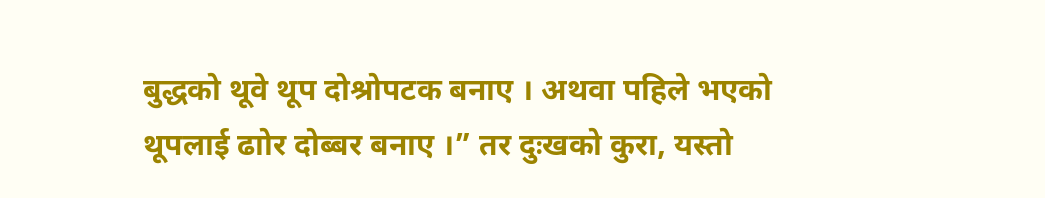बुद्धको थूवे थूप दोश्रोपटक बनाए । अथवा पहिले भएको थूपलाई ढाोर दोब्बर बनाए ।” तर दुःखको कुरा, यस्तो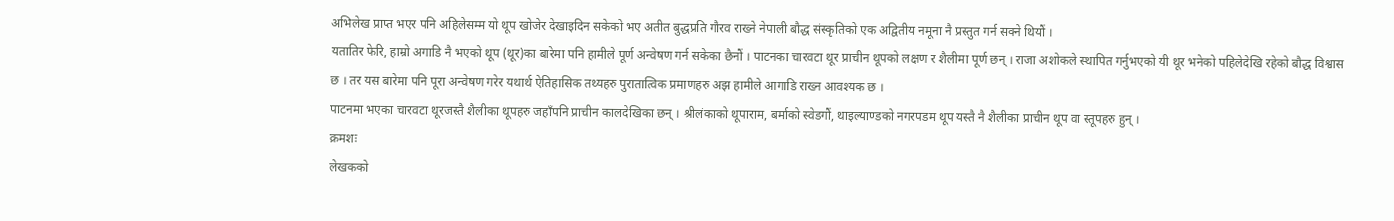अभिलेख प्राप्त भएर पनि अहिलेसम्म यो थूप खोजेर देखाइदिन सकेको भए अतीत बुद्धप्रति गौरव राख्ने नेपाली बौद्ध संस्कृतिको एक अद्वितीय नमूना नै प्रस्तुत गर्न सक्ने थियौं ।
यतातिर फेरि, हाम्रो अगाडि नै भएको थूप (थूर)का बारेमा पनि हामीले पूर्ण अन्वेषण गर्न सकेका छैनौं । पाटनका चारवटा थूर प्राचीन थूपको लक्षण र शैलीमा पूर्ण छन् । राजा अशोकले स्थापित गर्नुभएको यी थूर भनेको पहिलेदेखि रहेको बौद्ध विश्वास छ । तर यस बारेमा पनि पूरा अन्वेषण गरेर यथार्थ ऐतिहासिक तथ्यहरु पुरातात्विक प्रमाणहरु अझ हामीले आगाडि राख्न आवश्यक छ ।
पाटनमा भएका चारवटा थूरजस्तै शैलीका थूपहरु जहाँपनि प्राचीन कालदेखिका छन् । श्रीलंकाको थूपाराम, बर्माको स्वेडगौं, थाइल्याण्डको नगरपडम थूप यस्तै नै शैलीका प्राचीन थूप वा स्तूपहरु हुन् ।
क्रमशः
लेखकको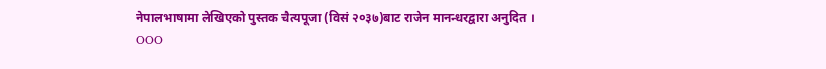नेपालभाषामा लेखिएको पुस्तक चैत्यपूजा (विसं २०३७)बाट राजेन मानन्धरद्वारा अनुदित ।
OOO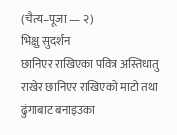(चैत्य–पूजा — २)
भिक्षु सुदर्शन
छानिएर राखिएका पवित्र अस्तिधातु राखेर छानिएर राखिएको माटो तथा ढुंगाबाट बनाइउका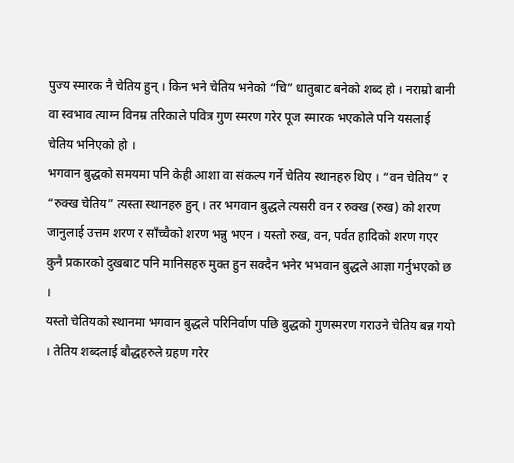पुज्य स्मारक नै चेतिय हुन् । किन भने चेतिय भनेको “चि” धातुबाट बनेको शब्द हो । नराम्रो बानी वा स्वभाव त्याग्न विनम्र तरिकाले पवित्र गुण स्मरण गरेर पूज स्मारक भएकोले पनि यसलाई चेतिय भनिएको हो ।
भगवान बुद्धको समयमा पनि केही आशा वा संकल्प गर्ने चेतिय स्थानहरु थिए । “वन चेतिय” र “रुक्ख चेतिय” त्यस्ता स्थानहरु हुन् । तर भगवान बुद्धले त्यसरी वन र रुक्ख (रुख) को शरण जानुलाई उत्तम शरण र साँच्चैको शरण भन्नु भएन । यस्तो रुख, वन, पर्वत हादिको शरण गएर कुनै प्रकारको दुखबाट पनि मानिसहरु मुक्त हुन सक्दैन भनेर भभवान बुद्धले आज्ञा गर्नुभएको छ ।
यस्तो चेतियको स्थानमा भगवान बुद्धले परिनिर्वाण पछि बुद्धको गुणस्मरण गराउने चेतिय बन्न गयो । तेतिय शब्दलाई बौद्धहरुले ग्रहण गरेर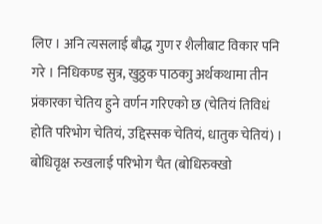लिए । अनि त्यसलाई बौद्ध गुण र शैलीबाट विकार पनि गरे । निधिकण्ड सुत्र, खुठ्ठक पाठकाु अर्थकथामा तीन प्रंकारका चेतिय हुने वर्णन गरिएको छ (चेतियं तिविधं होति परिभोग चेतियं, उद्दिस्सक चेतियं, धातुक चेतियं) । बोधिवृक्ष रुखलाई परिभोग चैत (बोधिरुक्खो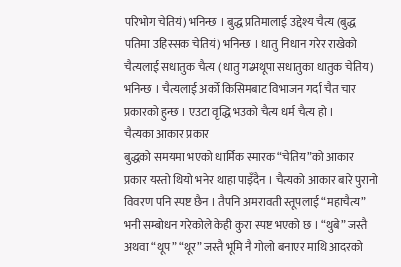परिभोग चेतियं) भनिन्छ । बुद्ध प्रतिमालाई उद्देश्य चैत्य (बुद्ध पतिमा उहिस्सक चेतियं) भनिन्छ । धातु निधान गरेर राखेको चैत्यलाई सधातुक चैत्य (धातु गब्भथूपा सधातुका धातुक चेतिय) भनिन्छ । चैत्यलाई अर्को किसिमबाट विभाजन गर्दा चैत चार प्रकारको हुन्छ । एउटा वृद्धि भउको चैत्य धर्म चैत्य हो ।
चैत्यका आकार प्रकार
बुद्धको समयमा भएको धार्मिक स्मारक “चेतिय”को आकार प्रकार यस्तो थियो भनेर थाहा पाइँदैन । चैत्यको आकार बारे पुरानो विवरण पनि स्पष्ट छैन । तैपनि अमरावती स्तूपलाई “महाचैत्य” भनी सम्बोधन गरेकोले केही कुरा स्पष्ट भएको छ । “थुबे” जस्तै अथवा “थूप” “थूर” जस्तै भूमि नै गोलो बनाएर माथि आदरको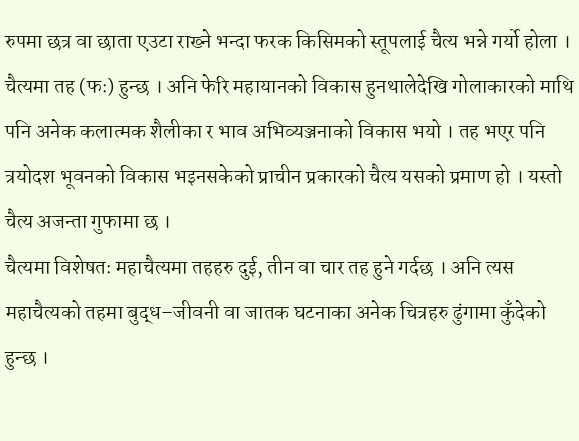रुपमा छत्र वा छाता एउटा राख्ने भन्दा फरक किसिमको स्तूपलाई चैत्य भन्ने गर्यो होला । चैत्यमा तह (फः) हुन्छ । अनि फेरि महायानको विकास हुनथालेदेखि गोलाकारको माथि पनि अनेक कलात्मक शैलीका र भाव अभिव्यञ्जनाको विकास भयो । तह भएर पनि त्रयोदश भूवनको विकास भइनसकेको प्राचीन प्रकारको चैत्य यसको प्रमाण हो । यस्तो चैत्य अजन्ता गुफामा छ ।
चैत्यमा विशेषतः महाचैत्यमा तहहरु दुई, तीन वा चार तह हुने गर्दछ । अनि त्यस महाचैत्यको तहमा बुद्ध–जीवनी वा जातक घटनाका अनेक चित्रहरु ढुंगामा कुँदेको हुन्छ ।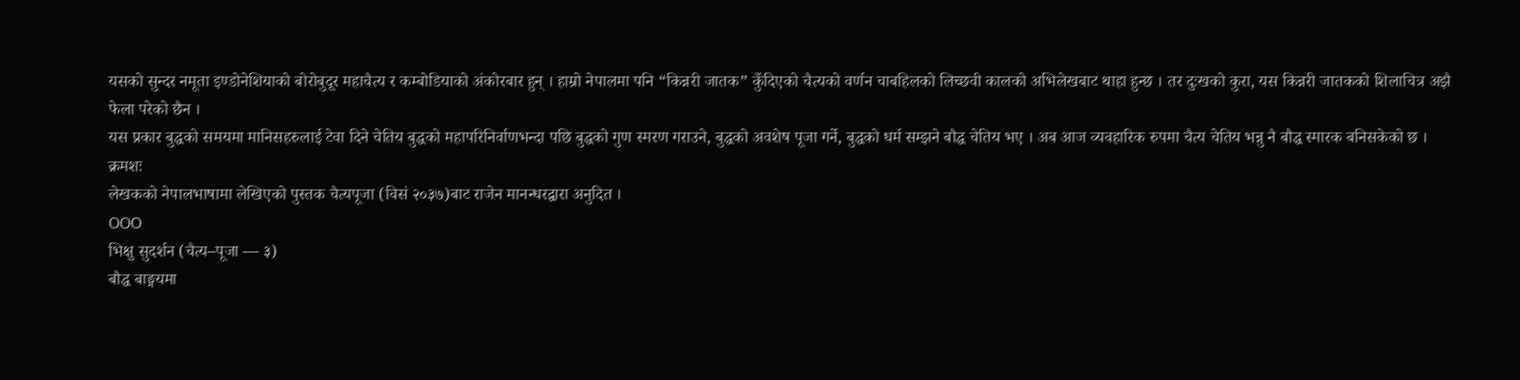यसको सुन्दर नमूता इण्डोनेशियाको बोरोबुदूर महाचैत्य र कम्बोडियाको अंकोरबार हुन् । हाम्रो नेपालमा पनि “किन्नरी जातक” कुँदिएको चैत्यको वर्णन चाबहिलको लिच्छवी कालको अभिलेखबाट थाहा हुन्छ । तर दुःखको कुरा, यस किन्नरी जातकको शिलाचित्र अझै फेला परेको छैन ।
यस प्रकार बुद्धको समयमा मानिसहरुलाई टेवा दिने चेतिय बुद्धको महापरिनिर्वाणभन्दा पछि बुद्धको गुण स्मरण गराउने, बुद्धको अवशेष पूजा गर्ने, बुद्धको धर्म सम्झने बौद्ध चेतिय भए । अब आज व्यवहारिक रुपमा चैत्य चेतिय भन्नु नै बौद्ध स्मारक बनिसकेको छ ।
क्रमशः
लेखकको नेपालभाषामा लेखिएको पुस्तक चैत्यपूजा (विसं २०३७)बाट राजेन मानन्धरद्वारा अनुदित ।
OOO
भिक्षु सुदर्शन (चैत्य–पूजा — ३)
बौद्ध बाङ्मयमा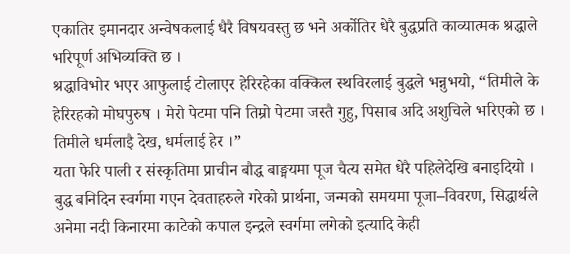एकातिर इमानदार अन्वेषकलाई धैरै विषयवस्तु छ भने अर्कोतिर धेरै बुद्धप्रति काव्यात्मक श्रद्धाले भरिपूर्ण अभिव्यक्ति छ ।
श्रद्धाविभोर भएर आफुलाई टोलाएर हेरिरहेका वक्किल स्थविरलाई बुद्धले भन्नुभयो, “तिमीले के हेरिरहको मोघपुरुष । मेरो पेटमा पनि तिम्रो पेटमा जस्तै गुहु, पिसाब अदि अशुचिले भरिएको छ । तिमीले धर्मलाइै देख, धर्मलाई हेर ।”
यता फेरि पाली र संस्कृतिमा प्राचीन बौद्ध बाङ्मयमा पूज चैत्य समेत धेरै पहिलेदेखि बनाइदियो । बुद्ध बनिदिन स्वर्गमा गएन देवताहरुले गरेको प्रार्थना, जन्मको समयमा पूजा–विवरण, सिद्धार्थले अनेमा नदी किनारमा काटेको कपाल इन्द्रले स्वर्गमा लगेको इत्यादि केही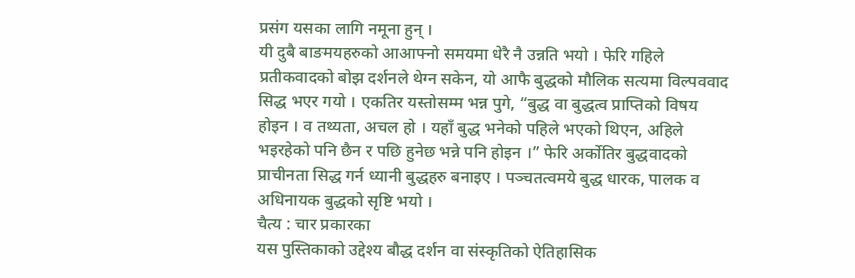प्रसंग यसका लागि नमूना हुन् ।
यी दुबै बाङमयहरुको आआफ्नो समयमा धेरै नै उन्नति भयो । फेरि गहिले प्रतीकवादको बोझ दर्शनले थेग्न सकेन, यो आफै बुद्धको मौलिक सत्यमा विल्पववाद सिद्ध भएर गयो । एकतिर यस्तोसम्म भन्न पुगे, “बुद्ध वा बुद्धत्व प्राप्तिको विषय होइन । व तथ्यता, अचल हो । यहाँ बुद्ध भनेको पहिले भएको थिएन, अहिले भइरहेको पनि छैन र पछि हुनेछ भन्ने पनि होइन ।” फेरि अर्कोतिर बुद्धवादको प्राचीनता सिद्ध गर्न ध्यानी बुद्धहरु बनाइए । पञ्चतत्वमये बुद्ध धारक, पालक व अधिनायक बुद्धको सृष्टि भयो ।
चैत्य : चार प्रकारका
यस पुस्तिकाको उद्देश्य बौद्ध दर्शन वा संस्कृतिको ऐतिहासिक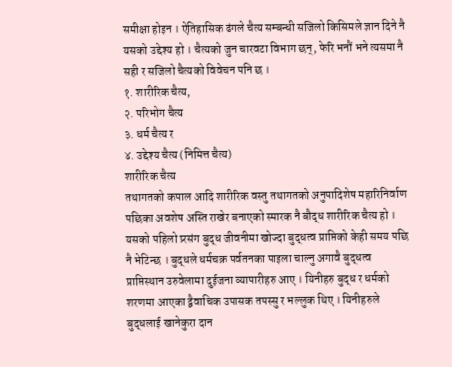समीक्षा होइन । ऐतिहासिक ढंगले चैत्य सम्बन्धी सजिलो किसिमले ज्ञान दिने नै यसको उद्देश्य हो । चैत्यको जुन चारवटा विभाग छन्, फेरि भनौं भने त्यसमा नै सही र सजिलो चैत्यको विवेचन पनि छ ।
१. शारीरिक चैत्य,
२. परिभोग चैत्य
३. धर्म चैत्य र
४. उद्देश्य चैत्य (निमित्त चैत्य)
शारीरिक चैत्य
तथागतको कपाल आदि शारीरिक वस्तु तथागतको अनुपादिशेष महारिनिर्वाण पछिका अवशेष अस्ति राखेर बनाएको स्मारक नै बौद्ध शारीरिक चैत्य हो । यसको पहिलो प्र्रसंग बुद्ध जीवनीमा खोज्दा बुद्धत्व प्राप्तिको केही समय पछि नै भेटिन्छ । बुद्धले धर्मचक्र पर्वतनका पाइला चाल्नु अगावै बुद्धत्व प्राप्तिस्थान उरुवेलामा दुईजना व्यापारीहरु आए । यिनीहरु बुद्ध र धर्मको शरणमा आएका द्वैवाचिक उपासक तपस्सु र भल्लुक थिए । यिनीहरुले बुद्धलाई खानेकुरा दान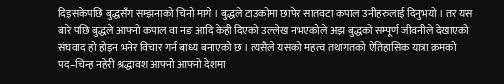दिइसकेपछि बुद्धसँग सम्झनाको चिनो मागे । बुद्धले टाउकोमा छापेर सातवटा कपाल उनीहरुलाई दिनुभयो । तर यस बारे पछि बुद्धले आफ्नो कपाल वा नङ आदि केही दिएको उल्लेख नभएकोले अझ बुद्धको सम्पूर्ण जीवनीले देखाएको संघवाद हो होइन भनेर विचार गर्न बाध्य बनाएको छ । त्यसैले यसको महत्व तथागतको ऐतिहासिक यात्रा क्रमको पद–चिन्ह नहेरी श्रद्धावश आफ्नो आफ्नो देशमा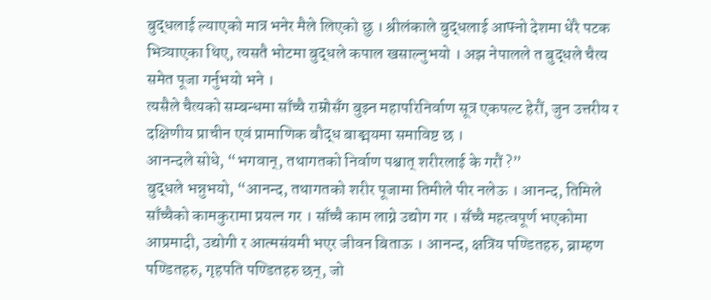बुद्धलाई ल्याएको मात्र भनेर मैले लिएको छु । श्रीलंकाले बुद्धलाई आफ्नो देशमा धेरै पटक भित्र्याएका थिए, त्यसतै भोटमा बुद्धले कपाल खसाल्नुभयो । अझ नेपालले त बुद्धले चैत्य समेत पूजा गर्नुभयो भने ।
त्यसैले चैत्यको सम्बन्धमा साँच्चै राम्रोसँग बुझ्न महापरिनिर्वाण सूत्र एकपल्ट हेरौं, जुन उत्तरीय र दक्षिणीय प्राचीन एवं प्रामाणिक बौद्ध बाङ्मयमा समाविष्ट छ ।
आनन्दले सोधे, “भगवान्, तथागतको निर्वाण पश्चात् शरीरलाई के गरौं ?”
बुद्धले भन्नुभयो, “आनन्द, तथागतको शरीर पूजामा तिमीले पीर नलेऊ । आनन्द, तिमिले साँच्चैको कामकुरामा प्रयत्न गर । साँच्चै काम लाग्ने उद्योग गर । सँच्चै महत्वपूर्ण भएकोमा आप्रमादी, उद्योगी र आत्मसंयमी भएर जीवन बिताऊ । आनन्द, क्षत्रिय पण्डितहरु, ब्राम्हण पण्डितहरु, गृहपति पण्डितहरु छन्, जो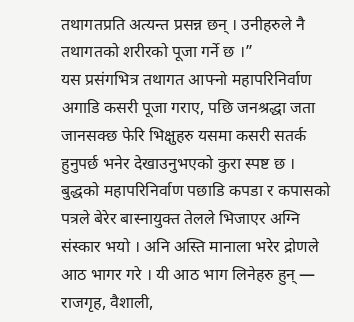तथागतप्रति अत्यन्त प्रसन्न छन् । उनीहरुले नै तथागतको शरीरको पूजा गर्ने छ ।”
यस प्रसंगभित्र तथागत आफ्नो महापरिनिर्वाण अगाडि कसरी पूजा गराए, पछि जनश्रद्धा जता जानसक्छ फेरि भिक्षुहरु यसमा कसरी सतर्क हुनुपर्छ भनेर देखाउनुभएको कुरा स्पष्ट छ ।
बुद्धको महापरिनिर्वाण पछाडि कपडा र कपासको पत्रले बेरेर बास्नायुक्त तेलले भिजाएर अग्नि संस्कार भयो । अनि अस्ति मानाला भरेर द्रोणले आठ भागर गरे । यी आठ भाग लिनेहरु हुन् — राजगृह, वैशाली,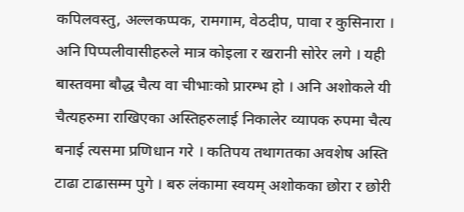कपिलवस्तु, अल्लकप्पक, रामगाम, वेठदीप, पावा र कुसिनारा । अनि पिप्पलीवासीहरुले मात्र कोइला र खरानी सोरेर लगे । यही बास्तवमा बौद्ध चैत्य वा चीभाःको प्रारम्भ हो । अनि अशोकले यी चैत्यहरुमा राखिएका अस्तिहरुलाई निकालेर व्यापक रुपमा चैत्य बनाई त्यसमा प्रणिधान गरे । कतिपय तथागतका अवशेष अस्ति टाढा टाढासम्म पुगे । बरु लंकामा स्वयम् अशोकका छोरा र छोरी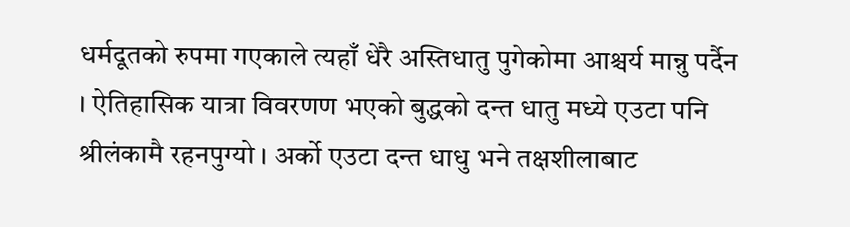धर्मदूतको रुपमा गएकाले त्यहाँ धेरै अस्तिधातु पुगेकोमा आश्चर्य मान्नु पर्दैन । ऐतिहासिक यात्रा विवरणण भएको बुद्धको दन्त धातु मध्ये एउटा पनि श्रीलंकामै रहनपुग्यो । अर्को एउटा दन्त धाधु भने तक्षशीलाबाट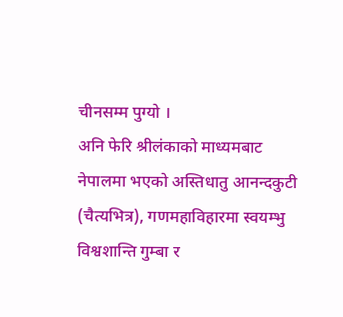चीनसम्म पुग्यो ।
अनि फेरि श्रीलंकाको माध्यमबाट नेपालमा भएको अस्तिधातु आनन्दकुटी (चैत्यभित्र), गणमहाविहारमा स्वयम्भु विश्वशान्ति गुम्बा र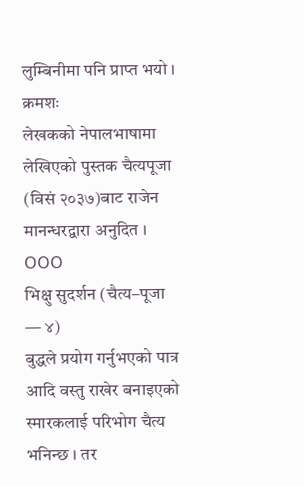लुम्बिनीमा पनि प्राप्त भयो ।
क्रमशः
लेखकको नेपालभाषामा लेखिएको पुस्तक चैत्यपूजा (विसं २०३७)बाट राजेन मानन्धरद्वारा अनुदित ।
OOO
भिक्षु सुदर्शन (चैत्य–पूजा — ४)
बुद्धले प्रयोग गर्नुभएको पात्र आदि वस्तु राखेर बनाइएको स्मारकलाई परिभोग चैत्य भनिन्छ । तर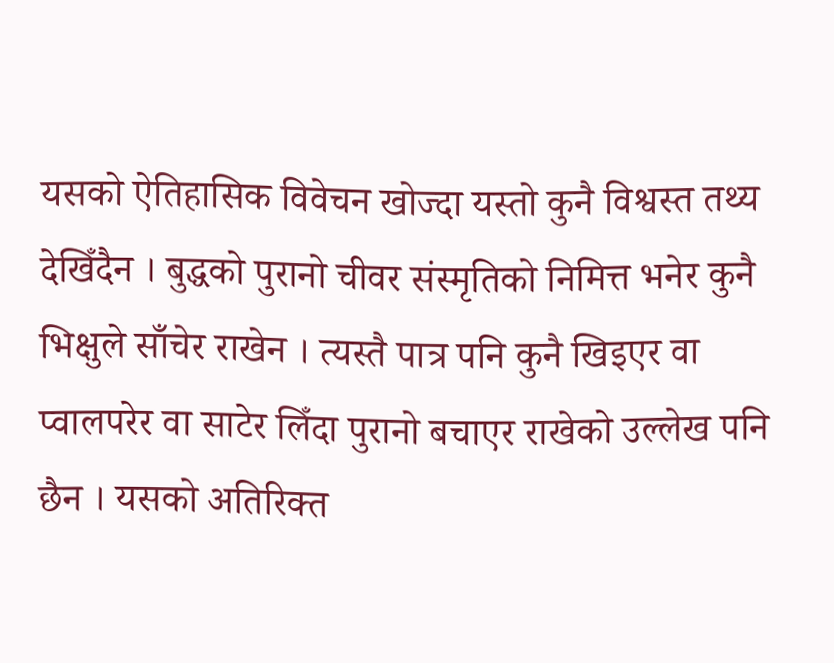यसको ऐतिहासिक विवेचन खोज्दा यस्तो कुनै विश्वस्त तथ्य देखिँदैन । बुद्धको पुरानो चीवर संस्मृतिको निमित्त भनेर कुनै भिक्षुले साँचेर राखेन । त्यस्तै पात्र पनि कुनै खिइएर वा प्वालपरेर वा साटेर लिँदा पुरानो बचाएर राखेको उल्लेख पनि छैन । यसको अतिरिक्त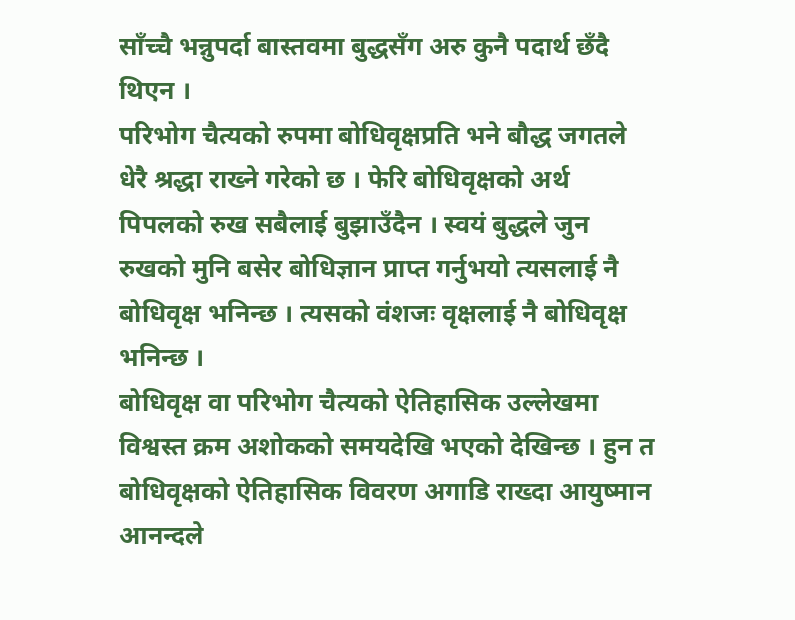साँच्चै भन्नुपर्दा बास्तवमा बुद्धसँग अरु कुनै पदार्थ छँदै थिएन ।
परिभोग चैत्यको रुपमा बोधिवृक्षप्रति भने बौद्ध जगतले धेरै श्रद्धा राख्ने गरेको छ । फेरि बोधिवृक्षको अर्थ पिपलको रुख सबैलाई बुझाउँदैन । स्वयं बुद्धले जुन रुखको मुनि बसेर बोधिज्ञान प्राप्त गर्नुभयो त्यसलाई नै बोधिवृक्ष भनिन्छ । त्यसको वंशजः वृक्षलाई नै बोधिवृक्ष भनिन्छ ।
बोधिवृक्ष वा परिभोग चैत्यको ऐतिहासिक उल्लेखमा विश्वस्त क्रम अशोकको समयदेखि भएको देखिन्छ । हुन त बोधिवृक्षको ऐतिहासिक विवरण अगाडि राख्दा आयुष्मान आनन्दले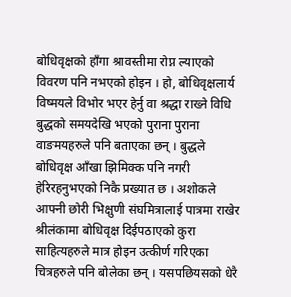बोधिवृक्षको हाँगा श्रावस्तीमा रोप्न ल्याएको विवरण पनि नभएको होइन । हो, बोधिवृक्षलार्य विष्मयले विभोर भएर हेर्नु वा श्रद्धा राख्ने विधि बुद्धको समयदेखि भएको पुराना पुराना वाङमयहरुले पनि बताएका छन् । बुद्धले बोधिवृक्ष आँखा झिमिक्क पनि नगरी हेरिरहनुभएको निकै प्रख्यात छ । अशोकले आफ्नी छोरी भिक्षुणी संघमित्रालाई पात्रमा राखेर श्रीलंकामा बोधिवृक्ष दिईपठाएको कुरा साहित्यहरुले मात्र होइन उत्कीर्ण गरिएका चित्रहरुले पनि बोलेका छन् । यसपछियसको धेरै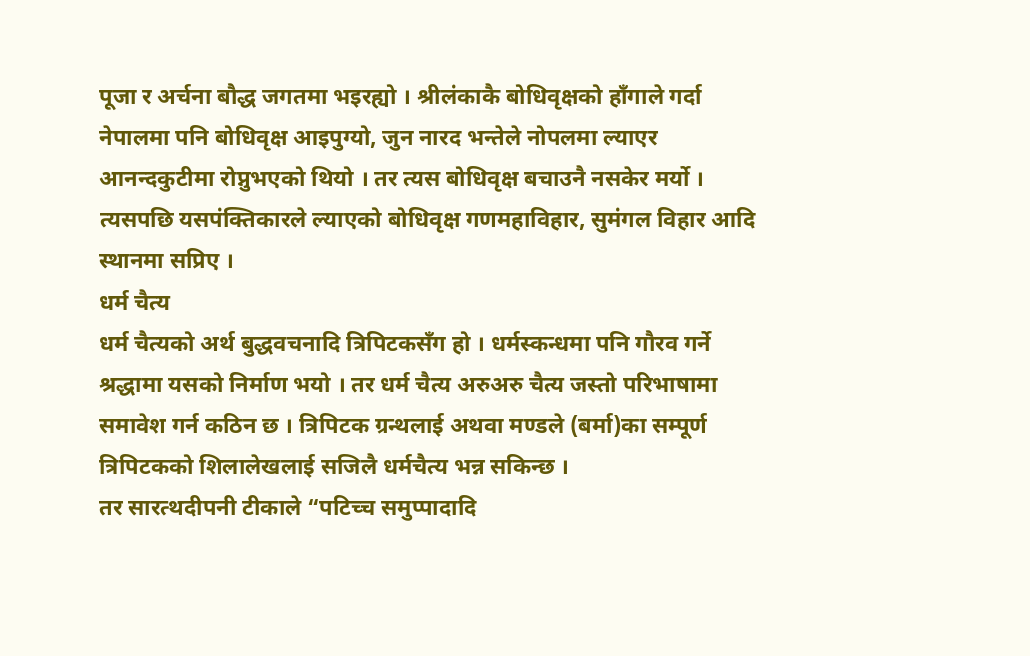पूजा र अर्चना बौद्ध जगतमा भइरह्यो । श्रीलंकाकै बोधिवृक्षको हाँगाले गर्दा नेपालमा पनि बोधिवृक्ष आइपुग्यो, जुन नारद भन्तेले नोपलमा ल्याएर आनन्दकुटीमा रोप्नुभएको थियो । तर त्यस बोधिवृक्ष बचाउनै नसकेर मर्यो । त्यसपछि यसपंक्तिकारले ल्याएको बोधिवृक्ष गणमहाविहार, सुमंगल विहार आदि स्थानमा सप्रिए ।
धर्म चैत्य
धर्म चैत्यको अर्थ बुद्धवचनादि त्रिपिटकसँग हो । धर्मस्कन्धमा पनि गौरव गर्ने श्रद्धामा यसको निर्माण भयो । तर धर्म चैत्य अरुअरु चैत्य जस्तो परिभाषामा समावेश गर्न कठिन छ । त्रिपिटक ग्रन्थलाई अथवा मण्डले (बर्मा)का सम्पूर्ण त्रिपिटकको शिलालेखलाई सजिलै धर्मचैत्य भन्न सकिन्छ ।
तर सारत्थदीपनी टीकाले “पटिच्च समुप्पादादि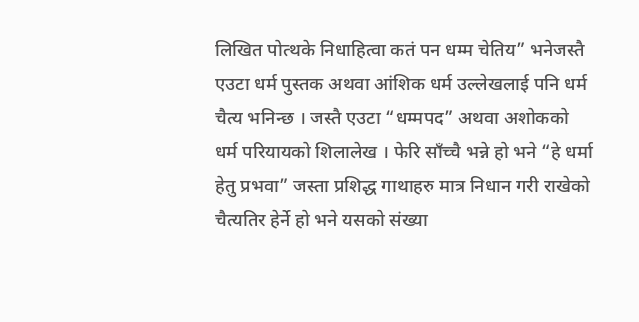लिखित पोत्थके निधाहित्वा कतं पन धम्म चेतिय” भनेजस्तै एउटा धर्म पुस्तक अथवा आंशिक धर्म उल्लेखलाई पनि धर्म चैत्य भनिन्छ । जस्तै एउटा “धम्मपद” अथवा अशोकको धर्म परियायको शिलालेख । फेरि साँच्चै भन्ने हो भने “हे धर्मा हेतु प्रभवा” जस्ता प्रशिद्ध गाथाहरु मात्र निधान गरी राखेको चैत्यतिर हेर्ने हो भने यसको संख्या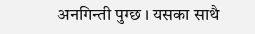अनगिन्ती पुग्छ । यसका साथै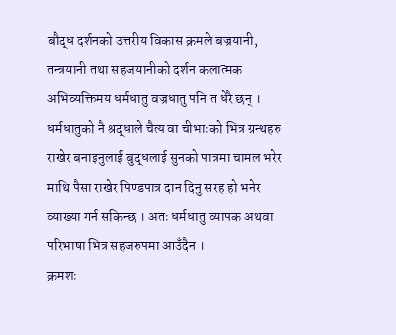बौद्ध दर्शनको उत्तरीय विकास क्रमले बज्रयानी, तन्त्रयानी तथा सहजयानीको दर्शन कलात्मक अभिव्यक्तिमय धर्मधातु वज्रधातु पनि त धेरै छन् । धर्मधातुको नै श्रद्धाले चैत्य वा चीभाःको भित्र ग्रन्थहरु राखेर बनाइनुलाई बुद्धलाई सुनको पात्रमा चामल भरेर माथि पैसा राखेर पिण्डपात्र दान दिनु सरह हो भनेर व्याख्या गर्न सकिन्छ । अतः धर्मधातु व्यापक अथवा परिभाषा भित्र सहजरुपमा आउँदैन ।
क्रमशः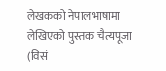लेखकको नेपालभाषामा लेखिएको पुस्तक चैत्यपूजा (विसं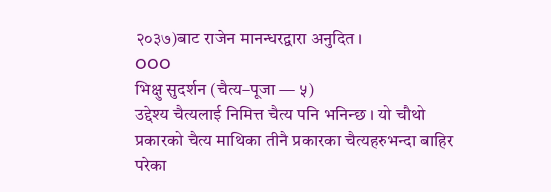२०३७)बाट राजेन मानन्धरद्वारा अनुदित ।
OOO
भिक्षु सुदर्शन (चैत्य–पूजा — ५)
उद्देश्य चैत्यलाई निमित्त चैत्य पनि भनिन्छ । यो चौथो प्रकारको चैत्य माथिका तीनै प्रकारका चैत्यहरुभन्दा बाहिर परेका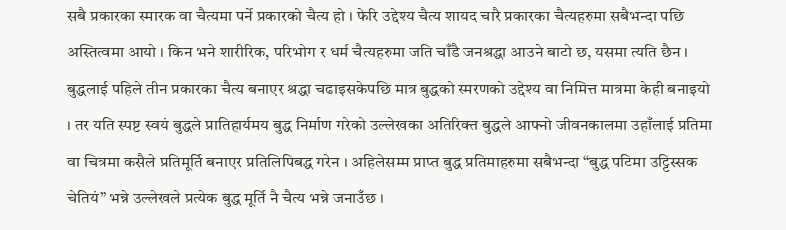सबै प्रकारका स्मारक वा चैत्यमा पर्ने प्रकारको चैत्य हो । फेरि उद्देश्य चैत्य शायद चारै प्रकारका चैत्यहरुमा सबैभन्दा पछि अस्तित्वमा आयो । किन भने शारीरिक, परिभोग र धर्म चैत्यहरुमा जति चाँडै जनश्रद्धा आउने बाटो छ, यसमा त्यति छैन । बुद्धलाई पहिले तीन प्रकारका चैत्य बनाएर श्रद्धा चढाइसकेपछि मात्र बुद्धको स्मरणको उद्देश्य वा निमित्त मात्रमा केही बनाइयो । तर यति स्पष्ट स्वयं बुद्धले प्रातिहार्यमय बुद्ध निर्माण गरेको उल्लेखका अतिरिक्त बुद्धले आफ्नो जीवनकालमा उहाँलाई प्रतिमा वा चित्रमा कसैले प्रतिमूर्ति बनाएर प्रतिलिपिबद्ध गरेन । अहिलेसम्म प्राप्त बुद्ध प्रतिमाहरुमा सबैभन्दा “बुद्ध पटिमा उट्टिस्सक चेतियं” भन्ने उल्लेखले प्रत्येक बुद्ध मूर्ति नै चैत्य भन्ने जनाउँछ ।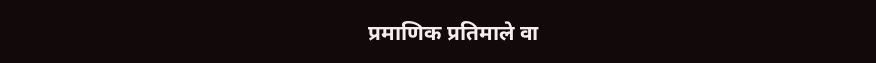प्रमाणिक प्रतिमाले वा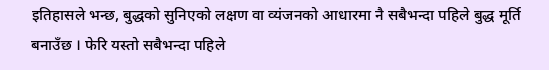इतिहासले भन्छ, बुद्धको सुनिएको लक्षण वा व्यंजनको आधारमा नै सबैभन्दा पहिले बुद्ध मूर्ति बनाउँछ । फेरि यस्तो सबैभन्दा पहिले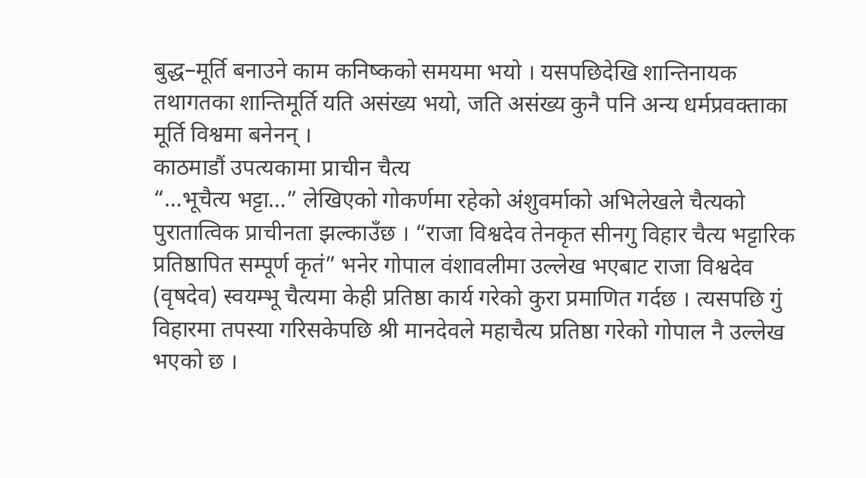बुद्ध–मूर्ति बनाउने काम कनिष्कको समयमा भयो । यसपछिदेखि शान्तिनायक तथागतका शान्तिमूर्ति यति असंख्य भयो, जति असंख्य कुनै पनि अन्य धर्मप्रवक्ताका मूर्ति विश्वमा बनेनन् ।
काठमाडौं उपत्यकामा प्राचीन चैत्य
“…भूचैत्य भट्टा…” लेखिएको गोकर्णमा रहेको अंशुवर्माको अभिलेखले चैत्यको पुरातात्विक प्राचीनता झल्काउँछ । “राजा विश्वदेव तेनकृत सीनगु विहार चैत्य भट्टारिक प्रतिष्ठापित सम्पूर्ण कृतं” भनेर गोपाल वंशावलीमा उल्लेख भएबाट राजा विश्वदेव (वृषदेव) स्वयम्भू चैत्यमा केही प्रतिष्ठा कार्य गरेको कुरा प्रमाणित गर्दछ । त्यसपछि गुं विहारमा तपस्या गरिसकेपछि श्री मानदेवले महाचैत्य प्रतिष्ठा गरेको गोपाल नै उल्लेख भएको छ ।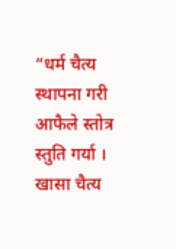“धर्म चैत्य स्थापना गरी आफैले स्तोत्र स्तुति गर्या । खासा चैत्य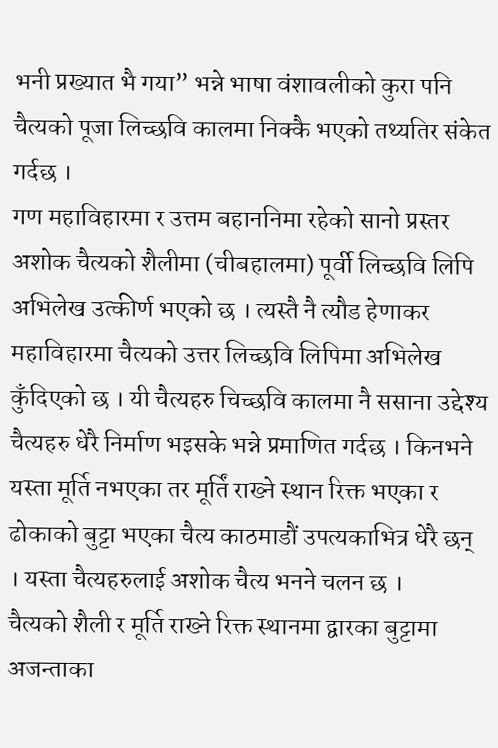भनी प्रख्यात भै गया” भन्ने भाषा वंशावलीको कुरा पनि चैत्यको पूजा लिच्छवि कालमा निक्कै भएको तथ्यतिर संकेत गर्दछ ।
गण महाविहारमा र उत्तम बहाननिमा रहेको सानो प्रस्तर अशोक चैत्यको शैलीमा (चीबहालमा) पूर्वी लिच्छवि लिपि अभिलेख उत्कीर्ण भएको छ । त्यस्तै नै त्यौड हेणाकर महाविहारमा चैत्यको उत्तर लिच्छवि लिपिमा अभिलेख कुँदिएको छ । यी चैत्यहरु चिच्छवि कालमा नै ससाना उद्देश्य चैत्यहरु धेरै निर्माण भइसके भन्ने प्रमाणित गर्दछ । किनभने यस्ता मूर्ति नभएका तर मूर्तिं राख्ने स्थान रिक्त भएका र ढोकाको बुट्टा भएका चैत्य काठमाडौं उपत्यकाभित्र धेरै छन् । यस्ता चैत्यहरुलाई अशोक चैत्य भनने चलन छ ।
चैत्यको शैली र मूर्ति राख्ने रिक्त स्थानमा द्वारका बुट्टामा अजन्ताका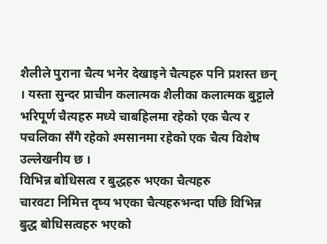शैलीले पुराना चैत्य भनेर देखाइने चैत्यहरु पनि प्रशस्त छन् । यस्ता सुन्दर प्राचीन कलात्मक शैलीका कलात्मक बुट्टाले भरिपूर्ण चैत्यहरु मध्ये चाबहिलमा रहेको एक चैत्य र पचलिका सँगै रहेको श्मसानमा रहेको एक चैत्य विशेष उल्लेखनीय छ ।
विभिन्न बोधिसत्व र बुद्धहरु भएका चैत्यहरु
चारवटा निमित्त दृष्य भएका चैत्यहरुभन्दा पछि विभिन्न बुद्ध बोधिसत्वहरु भएको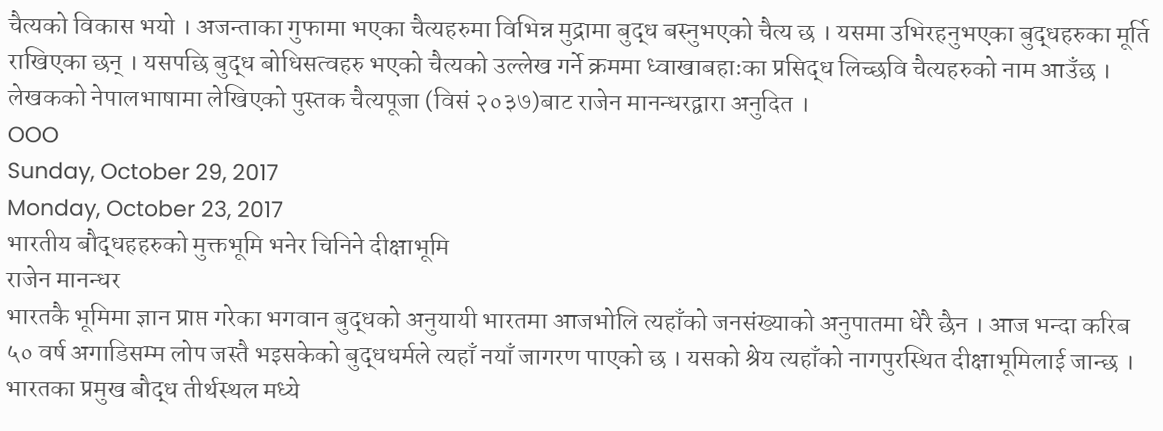चैत्यको विकास भयो । अजन्ताका गुफामा भएका चैत्यहरुमा विभिन्न मुद्रामा बुद्ध बस्नुभएको चैत्य छ । यसमा उभिरहनुभएका बुद्धहरुका मूर्ति राखिएका छन् । यसपछि बुद्ध बोधिसत्वहरु भएको चैत्यको उल्लेख गर्ने क्रममा ध्वाखाबहाःका प्रसिद्ध लिच्छवि चैत्यहरुको नाम आउँछ ।
लेखकको नेपालभाषामा लेखिएको पुस्तक चैत्यपूजा (विसं २०३७)बाट राजेन मानन्धरद्वारा अनुदित ।
OOO
Sunday, October 29, 2017
Monday, October 23, 2017
भारतीय बौद्धहहरुको मुक्तभूमि भनेर चिनिने दीक्षाभूमि
राजेन मानन्धर
भारतकै भूमिमा ज्ञान प्राप्त गरेका भगवान बुद्धको अनुयायी भारतमा आजभोलि त्यहाँको जनसंख्याको अनुपातमा धेरै छैन । आज भन्दा करिब ५० वर्ष अगाडिसम्म लोप जस्तै भइसकेको बुद्धधर्मले त्यहाँ नयाँ जागरण पाएको छ । यसको श्रेय त्यहाँको नागपुरस्थित दीक्षाभूमिलाई जान्छ ।
भारतका प्रमुख बौद्ध तीर्थस्थल मध्ये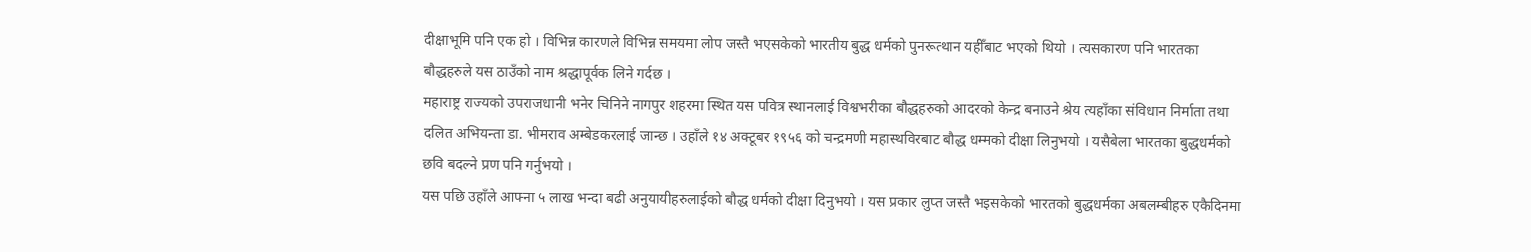दीक्षाभूमि पनि एक हो । विभिन्न कारणले विभिन्न समयमा लोप जस्तै भएसकेको भारतीय बुद्ध धर्मको पुनरूत्थान यहीँबाट भएको थियो । त्यसकारण पनि भारतका बौद्धहरुले यस ठाउँको नाम श्रद्धापूर्वक लिने गर्दछ ।
महाराष्ट्र राज्यको उपराजधानी भनेर चिनिने नागपुर शहरमा स्थित यस पवित्र स्थानलाई विश्वभरीका बौद्धहरुको आदरको केन्द्र बनाउने श्रेय त्यहाँका संविधान निर्माता तथा दलित अभियन्ता डा. भीमराव अम्बेडकरलाई जान्छ । उहाँले १४ अक्टूबर १९५६ को चन्द्रमणी महास्थविरबाट बौद्ध धम्मको दीक्षा लिनुभयो । यसैबेला भारतका बुद्धधर्मको छवि बदल्ने प्रण पनि गर्नुभयो ।
यस पछि उहाँले आफ्ना ५ लाख भन्दा बढी अनुयायीहरुलाईको बौद्ध धर्मको दीक्षा दिनुभयो । यस प्रकार लुप्त जस्तै भइसकेको भारतको बुद्धधर्मका अबलम्बीहरु एकैदिनमा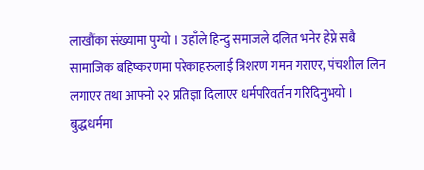लाखौंका संख्यामा पुग्यो । उहाँले हिन्दु समाजले दलित भनेर हेप्ने सबै सामाजिक बहिष्करणमा परेकाहरुलाई त्रिशरण गमन गराएर, पंचशील लिन लगाएर तथा आफ्नो २२ प्रतिज्ञा दिलाएर धर्मपरिवर्तन गरिदिनुभयो । बुद्धधर्ममा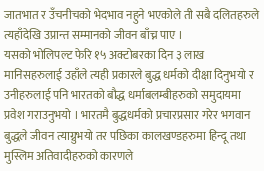जातभात र उँचनीचको भेदभाव नहुने भएकोले ती सबै दलितहरुले त्यहाँदेखि उप्रान्त सम्मानको जीवन बाँच्न पाए ।
यसको भोलिपल्ट फेरि १५ अक्टोबरका दिन ३ लाख मानिसहरुलाई उहाँले त्यही प्रकारले बुद्ध धर्मको दीक्षा दिनुभयो र उनीहरुलाई पनि भारतको बौद्ध धर्माबलम्बीहरुको समुदायमा प्रवेश गराउनुभयो । भारतमै बुद्धधर्मको प्रचारप्रसार गरेर भगवान बुद्धले जीवन त्याग्नुभयो तर पछिका कालखण्डहरुमा हिन्दू तथा मुस्लिम अतिवादीहरुको कारणले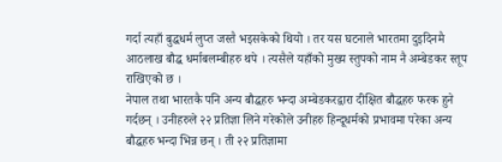गर्दा त्यहाँ बुद्धधर्म लुप्त जस्तै भइसकेको थियो । तर यस घटनाले भारतमा दुइदिनमै आठलाख बौद्ध धर्माबलम्बीहरु थपे । त्यसैले यहाँको मुख्य स्तुपको नाम नै अम्बेडकर स्तूप राखिएको छ ।
नेपाल तथा भारतकै पनि अन्य बौद्धहरु भन्दा अम्बेडकरद्वारा दीक्षित बौद्धहरु फरक हुने गर्दछन् । उनीहरुले २२ प्रतिज्ञा लिने गरेकोले उनीहरु हिन्दूधर्मको प्रभावमा परेका अन्य बौद्धहरु भन्दा भिन्न छन् । ती २२ प्रतिज्ञामा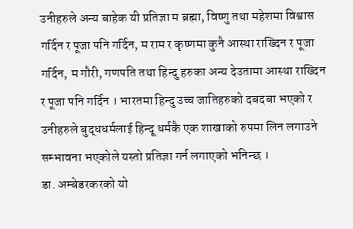उनीहरुले अन्य बाहेक यी प्रतिज्ञा म ब्रह्मा, विष्णु तथा महेशमा विश्वास गर्दिन र पूजा पनि गर्दिन, म राम र कृष्णमा कुनै आस्था राख्दिन र पूजा गर्दिन, म गौरी, गणपति तथा हिन्दु हरुका अन्य देउतामा आस्था राख्दिन र पूजा पनि गर्दिन । भारतमा हिन्दु उच्च जातिहरुको दबदबा भएको र उनीहरुले बुद्धधर्मलाई हिन्दू धर्मकै एक शाखाको रुपमा लिन लगाउने सम्भावना भएकोले यस्तो प्रतिज्ञा गर्न लगाएको भनिन्छ ।
डा. अम्बेडरकरको यो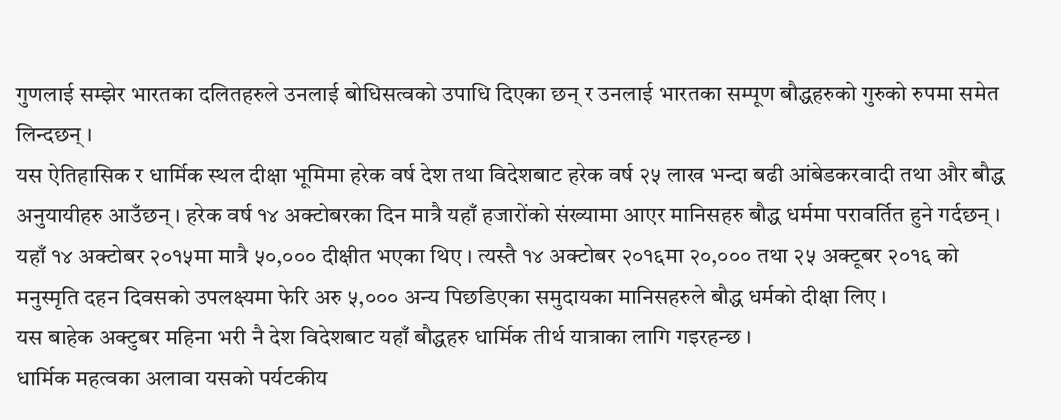गुणलाई सम्झेर भारतका दलितहरुले उनलाई बोधिसत्वको उपाधि दिएका छन् र उनलाई भारतका सम्पूण बौद्धहरुको गुरुको रुपमा समेत लिन्दछन् ।
यस ऐतिहासिक र धार्मिक स्थल दीक्षा भूमिमा हरेक वर्ष देश तथा विदेशबाट हरेक वर्ष २५ लाख भन्दा बढी आंबेडकरवादी तथा और बौद्ध अनुयायीहरु आउँछन् । हरेक वर्ष १४ अक्टोबरका दिन मात्रै यहाँ हजारोंको संख्यामा आएर मानिसहरु बौद्ध धर्ममा परावर्तित हुने गर्दछन् । यहाँ १४ अक्टोबर २०१५मा मात्रै ५०,००० दीक्षीत भएका थिए । त्यस्तै १४ अक्टोबर २०१६मा २०,००० तथा २५ अक्टूबर २०१६ को मनुस्मृति दहन दिवसको उपलक्ष्यमा फेरि अरु ५,००० अन्य पिछडिएका समुदायका मानिसहरुले बौद्ध धर्मको दीक्षा लिए ।
यस बाहेक अक्टुबर महिना भरी नै देश विदेशबाट यहाँ बौद्धहरु धार्मिक तीर्थ यात्राका लागि गइरहन्छ ।
धार्मिक महत्वका अलावा यसको पर्यटकीय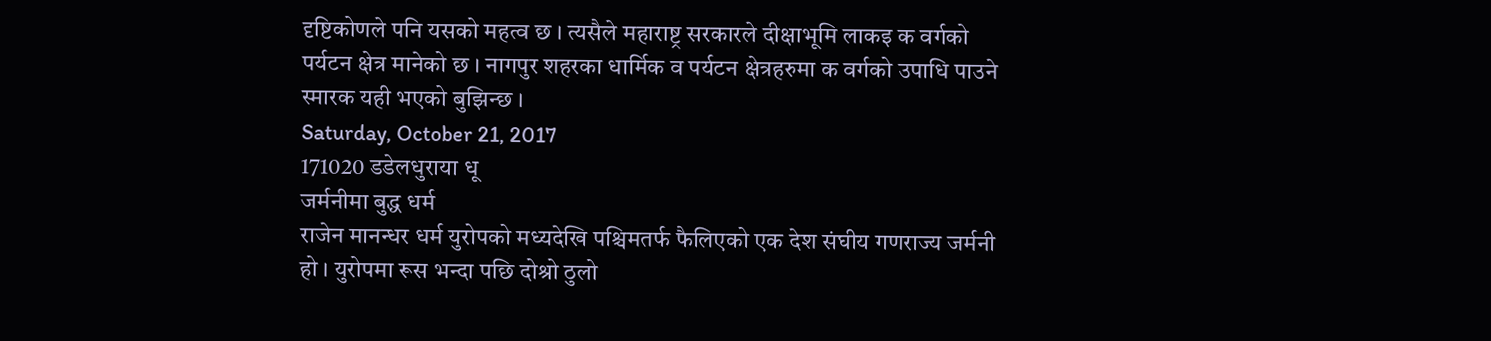दृष्टिकोणले पनि यसको महत्व छ । त्यसैले महाराष्ट्र सरकारले दीक्षाभूमि लाकइ क वर्गको पर्यटन क्षेत्र मानेको छ । नागपुर शहरका धार्मिक व पर्यटन क्षेत्रहरुमा क वर्गको उपाधि पाउने स्मारक यही भएको बुझिन्छ ।
Saturday, October 21, 2017
171020 डडेलधुराया धू
जर्मनीमा बुद्ध धर्म
राजेन मानन्धर धर्म युरोपको मध्यदेखि पश्चिमतर्फ फैलिएको एक देश संघीय गणराज्य जर्मनी हो । युरोपमा रूस भन्दा पछि दोश्रो ठुलो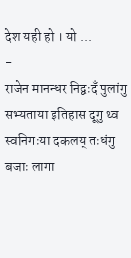देश यही हो । यो ...
-
राजेन मानन्धर निद्वःदँ पुलांगु सभ्यताया इतिहास दूगु थ्व स्वनिगःया दकलय् तःधंगु बजाः लागा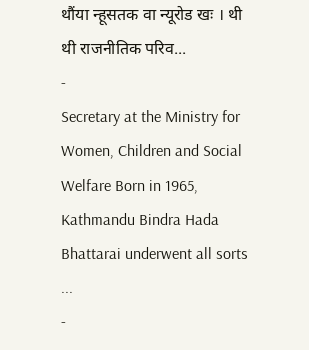थौंया न्हूसतक वा न्यूरोड खः । थी थी राजनीतिक परिव...
-
Secretary at the Ministry for Women, Children and Social Welfare Born in 1965, Kathmandu Bindra Hada Bhattarai underwent all sorts ...
-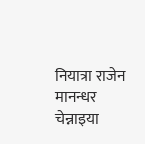नियात्रा राजेन मानन्धर चेन्नाइया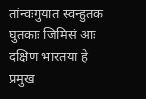तांन्वःगुयात स्वन्हुतक घुतकाः जिमिसं आः दक्षिण भारतया हे प्रमुख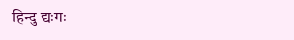हिन्दु द्यःगः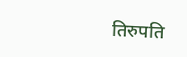तिरुपति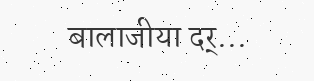बालाजीया दर्...